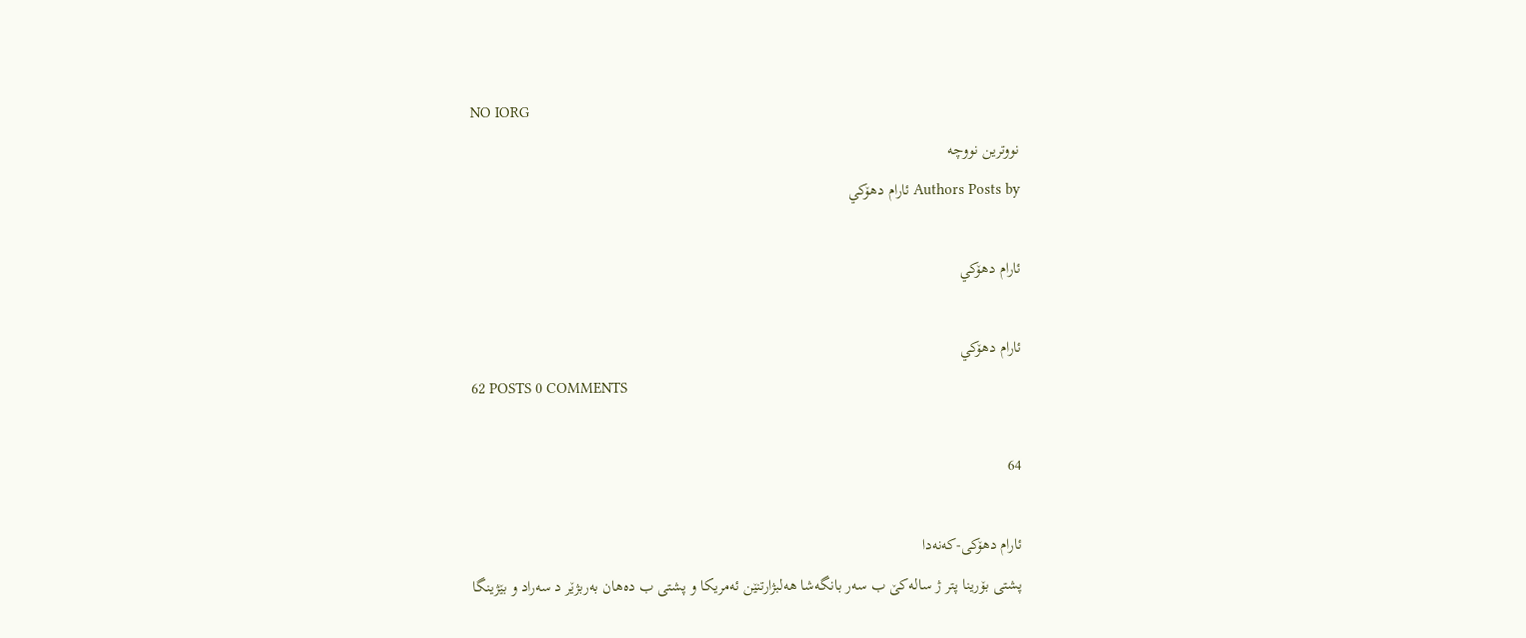NO IORG
نووترين نووچه
Authors Posts by ئارام دهۆكي

ئارام دهۆكي

ئارام دهۆكي
62 POSTS 0 COMMENTS

64

ئارام دهۆكی-كه‌نه‌دا
پشتی بۆرینا پتر ژ ساله‌كێ ب سه‌ر بانگه‌شا هه‌لبژارتنێن ئه‌مریكا و پشتی ب ده‌هان به‌ربژێر د سه‌راد و بێژینگا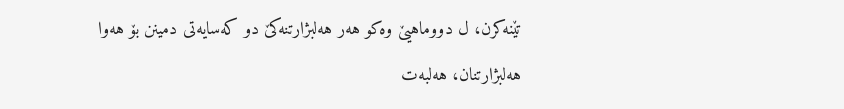تێنه‌كرن، ل دووماهیێ وه‌كو هه‌ر هه‌لبژارتنه‌كێ دو كه‌سایه‌تی دمینن بۆ هه‌وا هه‌لبژارتنان، هه‌لبه‌ت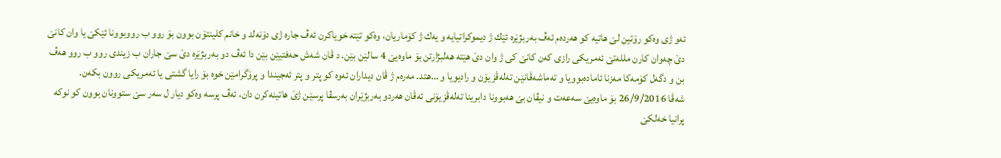ئه‌و ژی وه‌كو رۆتین لێ هاتیه‌ كو هه‌رده‌م ئه‌ڤ به‌ربژێره‌ ئێك ژ دیموكراتیایه‌ و یه‌ك ژ كۆماریان، وه‌كو تێته‌ خویاكرن ئه‌ڤ جاره‌ ژی دۆنه‌لد و خانم كلینتۆن بوون بۆ روو ب رووبوونا ئێكێ یا وان كانێ دێ چه‌وان كارن ملله‌تێ ئه‌مریكی رازی كه‌ن كانێ كی ژ وان دێ هێته‌ هه‌لبژارتن بۆ ماوه‌یێ 4 سالێن بێن. د ڤان شه‌ش حه‌فتیێن بێن دا ئه‌ڤ دو به‌ربژێره‌ دێ سێ جاران ب زیندی روو ب روو هه‌ڤ بن و دگه‌ل كۆمه‌كا مه‌زنا ئاماده‌بوویا و ته‌ماشه‌ڤانێن ته‌له‌ڤزیۆن و رادیویا و …هتد. مه‌ره‌م ژ ڤان دیداران ئه‌وه‌ كو پتر و پتر ئه‌جیندا و پرۆگرامێن خوه‌ بۆ رایا گشتی یا ئه‌مریكی روون بكه‌ن.
شه‌ڤا 26/9/2016 بۆ ماوه‌یێ سه‌عه‌ت و نیڤان بێ هه‌بوونا دابرینا ته‌له‌ڤزیۆنی ئه‌ڤان هه‌ردو به‌ربژێران به‌رسڤا پرسێن ژێ هاتینه‌كرن دان، ئه‌ڤ پرسه‌ وه‌كو دیار ل سه‌ر سێ ستوونان بوون كو نوكه‌ پرانیا خه‌لكێ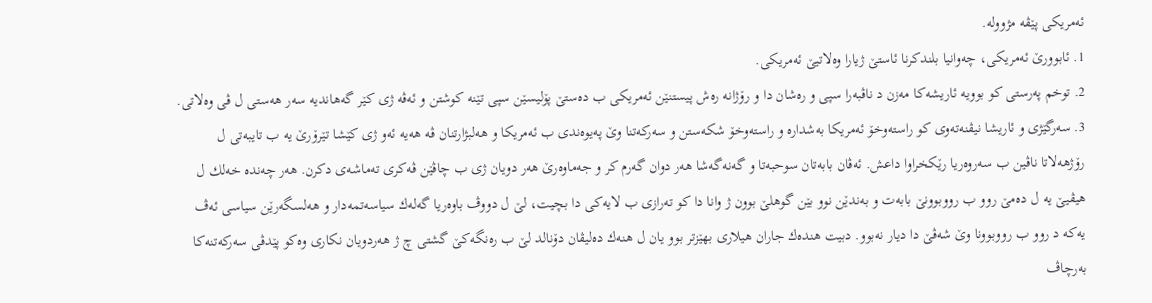ئه‌مریكی پێڤه‌ مژووله‌.
1. ئابوورێ ئه‌مریكی، چه‌وانیا بلندكرنا ئاستێ ژیارا وه‌لاتیێ ئه‌مریكی.
2. توخم په‌رستی كو بوویه‌ ئاریشه‌كا مه‌زن د ناڤبه‌را سپی و ره‌شان دا و رۆژانه‌ ره‌ش پیستنێن ئه‌مریكی ب ده‌ستێ پۆلیسێن سپی تێنه‌ كوشتن و ئه‌ڤه‌ ژی كێر گه‌هاندیه‌ سه‌ر هه‌ستی ل ڤی وه‌لاتی.
3. سه‌رگێژی و ئاریشا نیڤنه‌ته‌وی كو راسته‌وخۆ ئه‌مریكا به‌شداره‌ و راسته‌وخۆ شكه‌ستن و سه‌ركه‌تنا وێ په‌یوه‌ندی ب ئه‌مریكا و هه‌لبژارتنان ڤه‌ هه‌یه‌ ئه‌و ژی كێشا تێرۆرێ یه‌ ب تایبه‌تی ل رۆژهه‌لاتا ناڤین ب سه‌روه‌ریا رێكخراوا داعش. ئه‌ڤان بابه‌تان سوحبه‌تا و گه‌نه‌گه‌شا هه‌ر دوان گه‌رم كر و جه‌ماوه‌رێ هه‌ر دویان ژی ب چاڤێن ڤه‌كری ته‌ماشه‌ی دكرن. هه‌ر چه‌نده‌ خه‌لك ل هیڤیێ یه‌ ل ده‌مێ روو ب رووبوونێ بابه‌ت و به‌ندێن نوو بێن گوهلێ بوون ژ وانا دا كو ته‌رازی ب لایه‌كی دا بچیت، لێ ل دووڤ باوه‌ریا گه‌له‌ك سیاسه‌تمه‌دار و هه‌لسگه‌رێن سیاسی ئه‌ڤ یه‌كه‌ د روو ب رووبوونا وێ شه‌ڤێ دا دیار نه‌بوو. دبیت هنده‌ك جاران هیلاری بهێزتر بوو یان ل هنه‌ك ده‌لیڤان دۆنالد لێ ب ره‌نگه‌كێ گشتی چ ژ هه‌ردویان نكاری وه‌كو پێدڤی سه‌ركه‌تنه‌كا به‌رچاڤ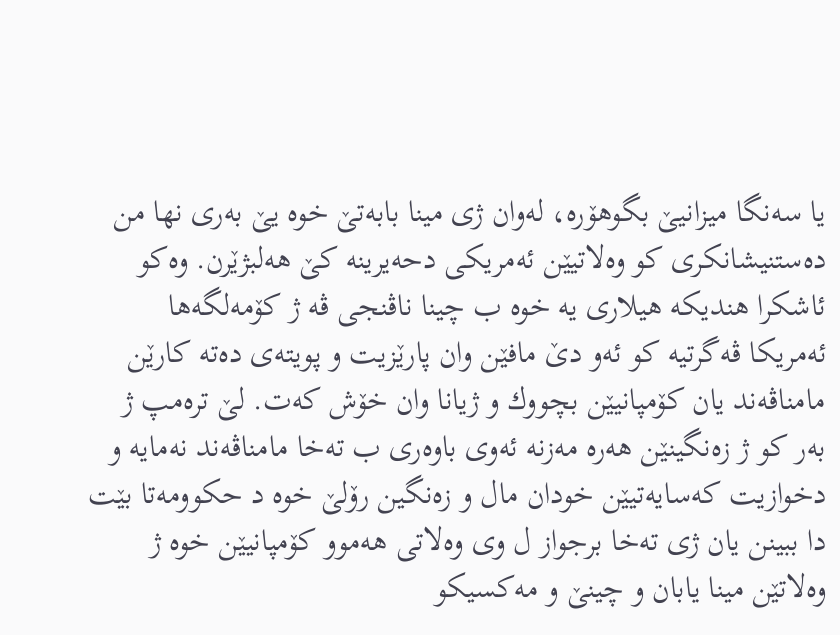یا سه‌نگا میزانیێ بگوهۆره‌، له‌وان ژی مینا بابه‌تێ خوه‌ یێ به‌ری نها من ده‌ستنیشانكری كو وه‌لاتیێن ئه‌مریكی دحه‌یرینه‌ كێ هه‌لبژێرن. وه‌كو ئاشكرا هندیكه‌ هیلاری یه‌ خوه‌ ب چینا ناڤنجی ڤه‌ ژ كۆمه‌لگه‌ها ئه‌مریكا ڤه‌گرتیه‌ كو ئه‌و دێ مافێن وان پارێزیت و پویته‌ی ده‌ته‌ كارێن مامناڤه‌ند یان كۆمپانیێن بچووك و ژیانا وان خۆش كه‌ت. لێ تره‌مپ ژ به‌ر كو ژ زه‌نگینێن هه‌ره‌ مه‌زنه‌ ئه‌وی باوه‌ری ب ته‌خا مامناڤه‌ند نه‌مایه‌ و دخوازیت كه‌سایه‌تیێن خودان مال و زه‌نگین رۆلێ خوه‌ د حكوومه‌تا بێت دا ببینن یان ژی ته‌خا برجواز ل وی وه‌لاتی هه‌موو كۆمپانیێن خوه‌ ژ وه‌لاتێن مینا یابان و چینێ و مه‌كسیكو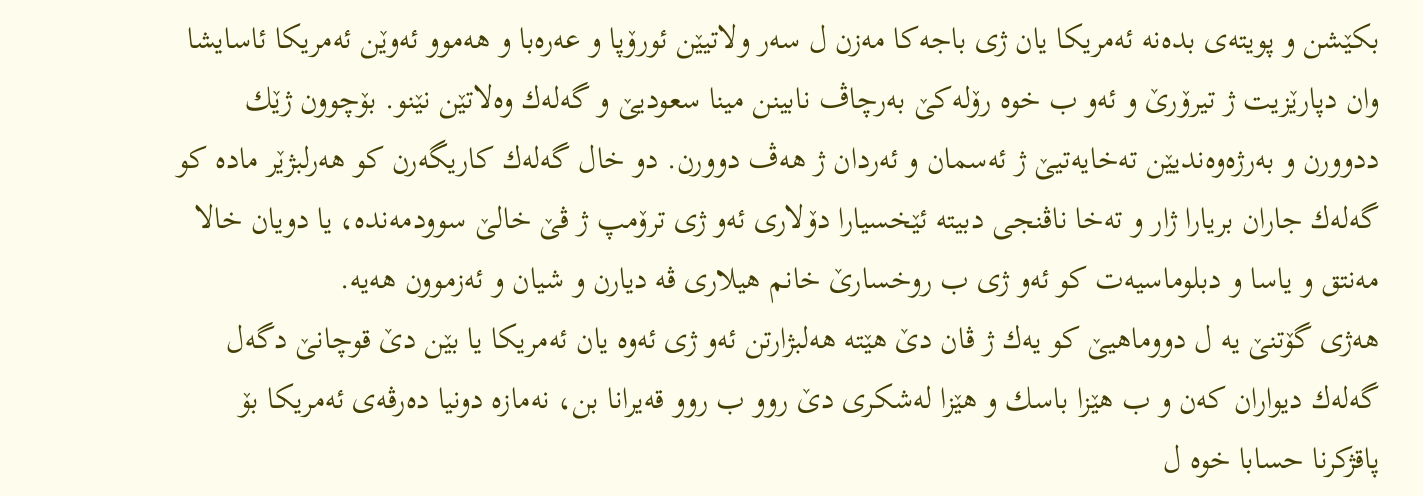بكێشن و پویته‌ی بده‌نه‌ ئه‌مریكا یان ژی باجه‌كا مه‌زن ل سه‌ر ولاتیێن ئورۆپا و عه‌ره‌با و هه‌موو ئه‌وێن ئه‌مریكا ئاسایشا وان دپارێزیت ژ تیرۆرێ و ئه‌و ب خوه‌ رۆله‌كێ به‌رچاڤ نابینن مینا سعودیێ و گه‌له‌ك وه‌لاتێن نێنو. بۆچوون ژێك ددوورن و به‌رژه‌وه‌ندیێن ته‌خایه‌تیێ ژ ئه‌سمان و ئه‌ردان ژ هه‌ڤ دوورن. دو خال گه‌له‌ك كاریگه‌رن كو هه‌رلبژێر ماده‌ كو گه‌له‌ك جاران بریارا ژار و ته‌خا ناڤنجی دبیته‌ ئێخسیارا دۆلاری ئه‌و ژی ترۆمپ ژ ڤێ خالێ سوودمه‌نده‌، یا دویان خالا مه‌نتق و یاسا و دبلوماسیه‌ت كو ئه‌و ژی ب روخسارێ خانم هیلاری ڤه‌ دیارن و شیان و ئه‌زموون هه‌یه‌.
هه‌ژی گۆتنێ یه‌ ل دووماهیێ كو یه‌ك ژ ڤان دێ هێته‌ هه‌لبژارتن ئه‌و ژی ئه‌وه‌ یان ئه‌مریكا یا بێن دێ قوچانێ دگه‌ل گه‌له‌ك دیواران كه‌ن و ب هێزا باسك و هێزا له‌شكری دێ روو ب روو قه‌یرانا بن، نه‌مازه‌ دونیا ده‌رڤه‌ی ئه‌مریكا بۆ پاقژكرنا حسابا خوه‌ ل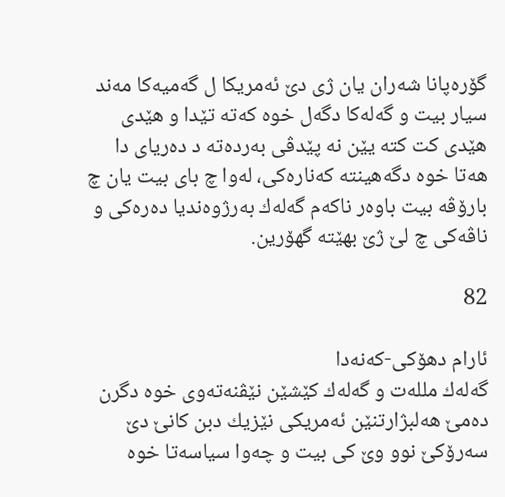گۆره‌پانا شه‌ران یان ژی دێ ئه‌مریكا ل گه‌میه‌كا مه‌ند سیار بیت و گه‌له‌كا دگه‌ل خوه‌ كه‌ته‌ تێدا و هێدی هێدی كت كته‌ یێن نه‌ پێدڤی به‌رده‌ته‌ د ده‌ریای دا هه‌تا خوه‌ دگه‌هینته‌ كه‌ناره‌كی، له‌وا چ بای بیت یان چ بارۆڤه‌ بیت باوه‌ر ناكه‌م گه‌له‌ك به‌رژوه‌ندیا ده‌ره‌كی و ناڤه‌كی چ لێ ژێ بهێته‌ گهۆرین.

82

ئارام دهۆكی-كه‌نه‌دا
گه‌له‌ك ملله‌ت و گه‌له‌ك كێشێن نێڤنه‌ته‌وی خوه‌ دگرن ده‌مێ هه‌لبژارتنێن ئه‌مریكی نێزیك دبن كانێ دێ سه‌رۆكێ نوو وێ كی بیت و چه‌وا سیاسه‌تا خوه‌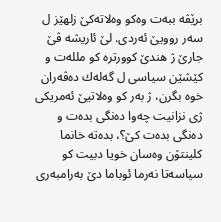برێڤه‌ ببه‌ت وه‌كو وه‌لاته‌كێ زلهێز ل سه‌ر روویێ ئه‌ردی. لێ ئاریشه‌ ڤێ جارێ ژ هندێ كوورتره‌ كو ملله‌ت و كێشێن سیاسی ل گه‌له‌ك ده‌ڤه‌ران خوه‌ بگرن، ژ به‌ر كو وه‌لاتیێ ئه‌مریكی ژی نزانیت چه‌وا ده‌نگی بده‌ت و ده‌نگی بده‌ت كێ؟، بده‌ته‌ خانما كلینتۆن وه‌سان خویا دبیت كو سیاسه‌تا نه‌رما ئوباما دێ به‌رامبه‌ری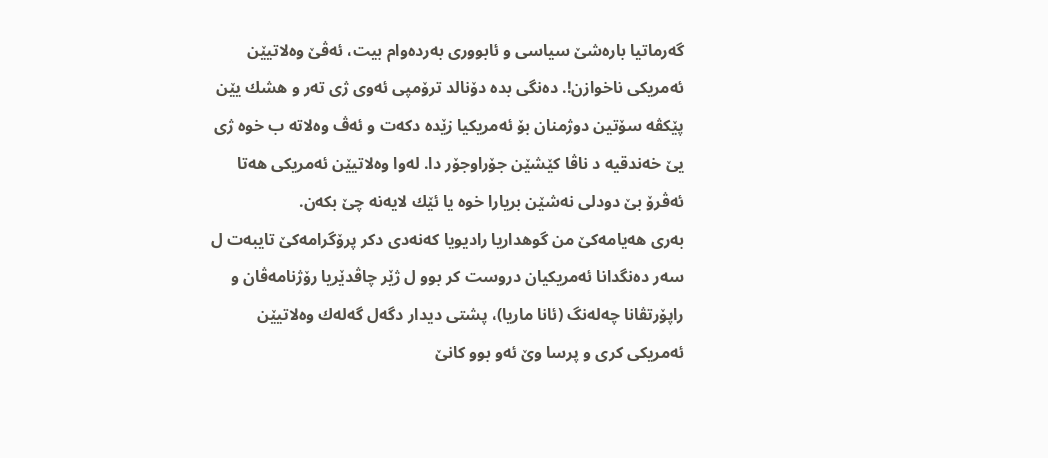گه‌رماتیا باره‌شێ سیاسی و ئابووری به‌رده‌وام بیت، ئه‌ڤێ وه‌لاتیێن ئه‌مریكی ناخوازن!. ده‌نگی بده‌ دۆنالد ترۆمپی ئه‌وی ژی ته‌ر و هشك یێن پێكڤه‌ سۆتین دوژمنان بۆ ئه‌مریكیا زێده‌ دكه‌ت و ئه‌ڤ وه‌لاته‌ ب خوه‌ ژی یێ خه‌ندقیه‌ د ناڤا كێشێن جۆراوجۆر دا. له‌وا وه‌لاتیێن ئه‌مریكی هه‌تا ئه‌ڤرۆ بێ دودلی نه‌شێن بریارا خوه‌ یا ئێك لایه‌نه‌ چێ بكه‌ن.
به‌ری هه‌یامه‌كێ من گوهداریا رادیویا كه‌نه‌دی دكر پرۆگرامه‌كێ تایبه‌ت ل سه‌ر ده‌نگدانا ئه‌مریكیان دروست كر بوو ل ژێر چاڤدێریا رۆژنامه‌ڤان و راپۆرتڤانا چه‌له‌نگ (ئانا ماریا)، پشتی دیدار دگه‌ل گه‌له‌ك وه‌لاتیێن ئه‌مریكی كری و پرسا وێ ئه‌و بوو كانێ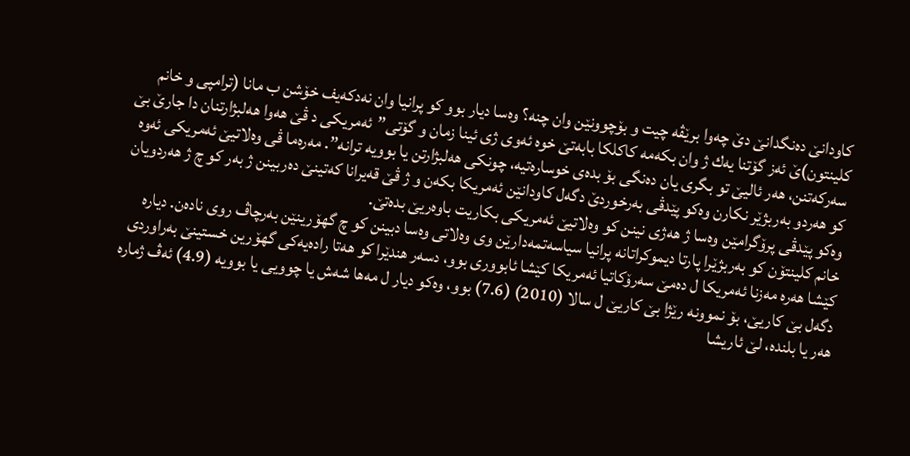كاودانێ ده‌نگدانێ دێ چه‌وا برێڤه‌ چیت و بۆچوونێن وان چنه‌؟ وه‌سا دیار بوو كو پرانیا وان نه‌دكه‌یف خۆشن ب مانا (ترامپی و خانم كلینتون)ێ ئه‌ز گۆتنا یه‌ك ژ وان بكه‌مه‌ كاكلكا بابه‌تێ خوه‌ ئه‌وی ژی ئینا زمان و گۆتی”ئه‌مریكی د ڤێ هه‌وا هه‌لبژارتنان دا جارێ بێ سه‌ركه‌تنن، هه‌ر ئالیێ تو بگری یان ده‌نگی بۆ بده‌ی خوساره‌تیه‌، چونكی هه‌لبژارتن یا بوویه‌ ترانه‌”. مه‌ره‌ما ڤی وه‌لاتیێ ئه‌مریكی ئه‌وه‌ كو هه‌ردو به‌ربژێر نكارن وه‌كو پێدڤی به‌رخوردێ دگه‌ل كاودانێن ئه‌مریكا بكه‌ن و ژ ڤێ قه‌یرانا كه‌تینێ ده‌ربینن ژ به‌ر كو چ ژ هه‌ردویان وه‌كو پێدڤی پرۆگرامێن وه‌سا ژ هه‌ژی نینن كو وه‌لاتیێ ئه‌مریكی بكاریت باوه‌ریێ بده‌تێ.
خانم كلینتۆن كو به‌ربژێرا پارتا دیموكراتانه‌ پرانیا سیاسه‌تمه‌دارێن وی وه‌لاتی وه‌سا دبینن كو چ گهۆرینێن به‌رچاڤ روی ناده‌ن. دیاره‌ كێشا هه‌ره‌ مه‌زنا ئه‌مریكا ل ده‌مێ سه‌رۆكاتیا ئه‌مریكا كێشا ئابووری بوو، دسه‌ر هندێرا كو هه‌تا راده‌یه‌كی گهۆرین خستینێ به‌راوردی دگه‌ل بێ كاریێ، بۆ نموونه‌ رێژا بێ كاریێ ل سالا (2010) (7.6) بوو، وه‌كو دیار ل مه‌ها شه‌ش یا چوویی یا بوویه‌ (4.9) ئه‌ڤ ژماره‌ هه‌ر یا بلنده‌، لێ ئاریشا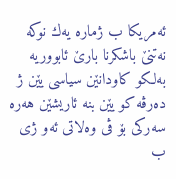ئه‌مریكا ب ژماره‌ یه‌ك نوكه‌ نه‌تنێ باشكرنا بارێ ئابووریه‌ به‌لكو كاودانێن سیاسی یێن ژ ده‌رڤه‌ كو یێن بنه‌ ئاریشێن هه‌ره‌ سه‌ركی بۆ ڤی وه‌لاتی ئه‌و ژی ب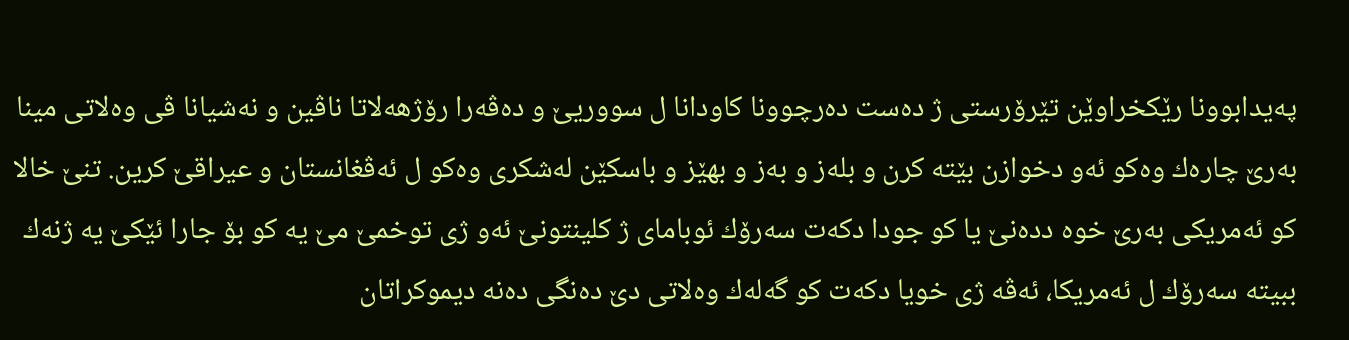په‌یدابوونا رێكخراوێن تێرۆرستی ژ ده‌ست ده‌رچوونا كاودانا ل سووریێ و ده‌ڤه‌را رۆژهه‌لاتا ناڤین و نه‌شیانا ڤی وه‌لاتی مینا به‌رێ چاره‌ك وه‌كو ئه‌و دخوازن بێته‌ كرن و بله‌ز و به‌ز و بهێز و باسكێن له‌شكری وه‌كو ل ئه‌ڤغانستان و عیراقێ كرین. تنێ خالا كو ئه‌مریكی به‌رێ خوه‌ دده‌نێ یا كو جودا دكه‌ت سه‌رۆك ئوبامای ژ كلینتونێ ئه‌و ژی توخمێ مێ یه‌ كو بۆ جارا ئێكێ یه‌ ژنه‌ك ببیته‌ سه‌رۆك ل ئه‌مریكا، ئه‌ڤه‌ ژی خویا دكه‌ت كو گه‌له‌ك وه‌لاتی دێ ده‌نگی ده‌نه‌ دیموكراتان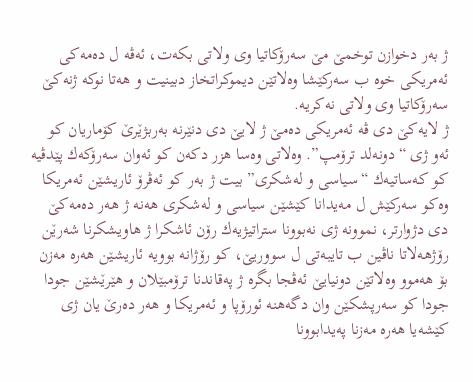ژ به‌ر دخوازن توخمێ مێ سه‌رۆكاتیا وی ولاتی بكه‌ت، ئه‌ڤه‌ ل ده‌مه‌كی ئه‌مریكی خوه‌ ب سه‌ركێشا وه‌لاتێن دیموكراتخاز دبینیت و هه‌تا نوكه‌ ژنه‌كێ سه‌رۆكاتیا وی ولاتی نه‌كریه‌.
ژ لایه‌كێ دی ڤه‌ ئه‌مریكی ده‌مێ ژ لایێ دی دنێرنه‌ به‌ربژێرێ كۆماریان كو ئه‌و ژی “دونه‌لد ترۆمپ”. وه‌لاتی وه‌سا هزر دكه‌ن كو ئه‌وان سه‌رۆكه‌ك پێدڤیه‌ كو كه‌ساتیه‌ك “سیاسی و له‌شكری” بیت ژ به‌ر كو ئه‌ڤرۆ ئاریشێن ئه‌مریكا وه‌كو سه‌ركێش ل مه‌یدانا كێشێن سیاسی و له‌شكری هه‌نه‌ ژ هه‌ر ده‌مه‌كێ دی دژوارتر، نموونه‌ ژی نه‌بوونا ستراتیژیه‌ك رۆن ئاشكرا ژ هاویشكرنا شه‌رێن رۆژهه‌لاتا ناڤین ب تایبه‌تی ل سووریێ، كو رۆژانه‌ بوویه‌ ئاریشێن هه‌ره‌ مه‌زن بۆ هه‌موو وه‌لاتێن دونیایێ ئه‌ڤجا بگره‌ ژ په‌قاندنا ترۆمبێلان و هێرێشێن جودا جودا كو سه‌رپشكێن وان دگه‌هنه‌ ئورۆپا و ئه‌مریكا و هه‌ر ده‌رێ یان ژی كێشه‌یا هه‌ره‌ مه‌زنا په‌یدابوونا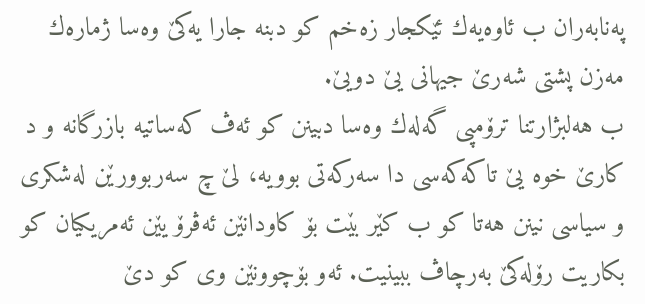په‌نابه‌ران ب ئاوه‌یه‌ك ئێكجار زه‌خم كو دبنه‌ جارا یه‌كێ وه‌سا ژماره‌ك مه‌زن پشتی شه‌رێ جیهانی یێ دویێ.
ب هه‌لبژارتنا ترۆمپی گه‌له‌ك وه‌سا دبینن كو ئه‌ڤ كه‌ساتیه‌ بازرگانه‌ و د كارێ خوه‌ یێ تاكه‌كه‌سی دا سه‌ركه‌تی بوویه‌، لێ چ سه‌ربوورێن له‌شكری و سیاسی نینن هه‌تا كو ب كێر بێت بۆ كاودانێن ئه‌ڤرۆ یێن ئه‌مریكیان كو بكاریت رۆله‌كێ به‌رچاڤ ببینیت. ئه‌و بۆچوونێن وی كو دێ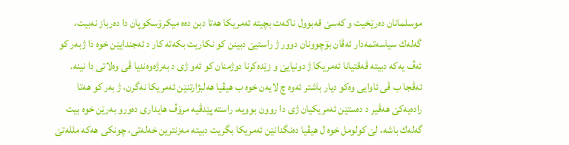موسلمانان ده‌رێخیت و كه‌سێ قه‌بوول ناكه‌ت بچیته‌ ئه‌مریكا هه‌تا دبن ده‌ه میكرۆسكوپان دا ده‌رباز نه‌بیت، گه‌له‌ك سیاسه‌تمه‌دار ئه‌ڤان بۆچوونان دوور ژ راستیێ دبینن كو نكاریت بكه‌ته‌ كار د ئه‌جندایێن خوه‌ دا ژبه‌ر كو ئه‌ڤ یه‌كه‌ دبیته‌ ڤه‌قتیانا ئه‌مریكا ژ دونیایێ و زێده‌كرنا دوژمنان كو ئه‌و ژی د به‌رژه‌وه‌ندیا ڤی وه‌لاتی دا نینه‌.
ئه‌ڤجا ب ڤی ئاوایی وه‌كو دیار باشتر ئه‌وه‌ چ لایه‌ن خوه‌ ب هیڤیا هه‌لبژارتنێن ئه‌مریكا نه‌گرن، ژ به‌ر كو هه‌تا راده‌یه‌كێ هه‌ڤیر د ده‌ستێن ئه‌مریكیان ژی دا روون بوویه‌، راسته‌ پێدڤیه‌ مرۆڤ هایداری ده‌ورو به‌رێن خوه‌ بیت گه‌له‌ك باشه‌، لێ كولومل خوه‌ ل هیڤیا ده‌نگدانێن ئه‌مریكا بگریت دبیته‌ مه‌زنترین خه‌له‌تی، چونكى هه‌كه‌ ملله‌تێ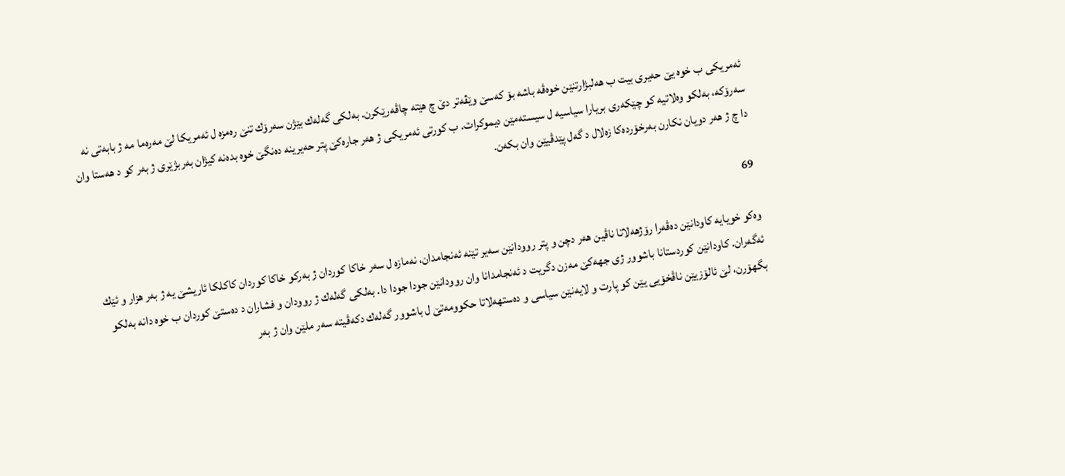ئه‌مریكی ب خوه‌ یێ حه‌یری بیت ب هه‌لبژارتنێن خوه‌ڤه‌ باشه‌ بۆ كه‌سێ وێڤه‌تر دێ چ هێته‌ چاڤه‌رێكرن. به‌لكی گه‌له‌ك بێژن سه‌رۆك تنێ ره‌مزه‌ ل ئه‌مریكا لێ مه‌ره‌ما مه‌ ژ بابه‌تی نه‌ سه‌رۆكه‌، به‌لكو وه‌لاتیه‌ كو چێكه‌ری بریارا سیاسیه‌ ل سیسته‌مێن دیموكرات. ب كورتی ئه‌مریكی ژ هه‌ر جاره‌كێ پتر حه‌یرینه‌ ده‌نگێ خوه‌ بده‌نه‌ كیژان به‌ربژێری ژ به‌ر كو د هه‌ستا وان دا چ ژ هه‌ر دویان نكارن به‌رخۆرده‌كا زه‌لال د گه‌ل پێدڤیێن وان بكه‌ن.

69

وه‌كو خویایه‌ كاودانێن ده‌ڤه‌را رۆژهه‌لاتا ناڤین هه‌ر دچن و پتر روودانێن سه‌یر تێنه‌ ئه‌نجامدان، نه‌مازه‌ ل سه‌ر خاكا كوردان ژ به‌ركو خاكا كوردان كاكلكا ئاریشێ یه‌ ژ به‌ر هزار و ئێك ئه‌گه‌ران. كاودانێن كوردستانا باشوور ژی جهه‌كێ مه‌زن دگریت د ئه‌نجامدانا وان روودانێن جودا جودا دا. به‌لكی گه‌له‌ك ژ روودان و فشاران د ده‌ستێ كوردان ب خوه‌ دانه‌ به‌لكو بگهۆرن، لێ ئالۆزیێن ناڤخۆیی یێن كو پارت و لایه‌نێن سیاسی و ده‌ستهه‌لاتا حكوومه‌تێ ل باشوور گه‌له‌ك دكه‌ڤیته‌ سه‌ر ملێن وان ژ به‌ر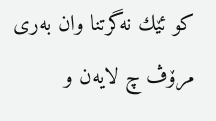كو ئێك نه‌گرتنا وان به‌ری مرۆڤ چ لایه‌ن و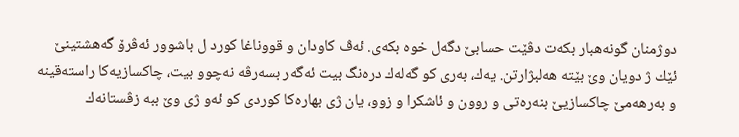دوژمنان گونه‌هبار بكه‌ت دڤێت حسابێ دگه‌ل خوه‌ بكه‌ی. ئه‌ڤ كاودان و قووناغا كورد ل باشوور ئه‌ڤرۆ گه‌هشتینێ ئێك ژ دویان وێ بێته‌ هه‌لبژارتن. یه‌ك، به‌ری كو گه‌له‌ك دره‌نگ بیت ئه‌گه‌ر بسه‌رڤه‌ نه‌چوو بیت، چاكسازیه‌كا راسته‌قینه‌ و به‌رهه‌مێ چاكسازیێ بنه‌ره‌تی و روون و ئاشكرا و زوو، یان ژی بهاره‌كا كوردی كو ئه‌و ژی وێ ببه‌ زڤستانه‌ك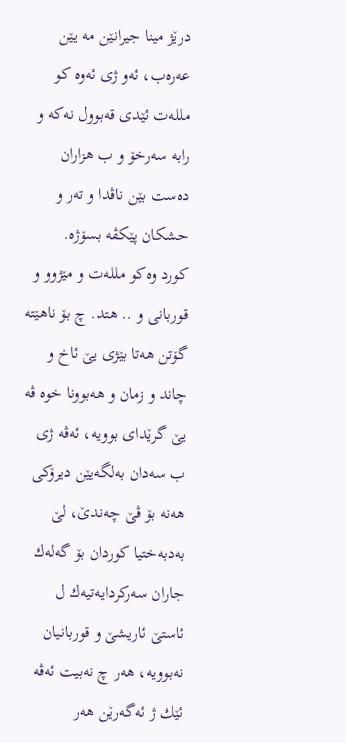درێژ مینا جیرانێن مه‌ یێن عه‌ره‌ب، ئه‌و ژی ئه‌وه‌ كو ملله‌ت ئێدی قه‌بوول نه‌كه‌ و رابه‌ سه‌رخۆ و ب هزاران ده‌ست بێن ناڤدا و ته‌ر و حشكان پێكڤه‌ بسۆژه‌.
كورد وه‌كو ملله‌ت و مێژوو و قوربانی و .. هتد. چ بۆ ناهێته‌ گۆتن هه‌تا بێژی یێ ئاخ و چاند و زمان و هه‌بوونا خوه‌ ڤه‌ یێ گرێدای بوویه‌، ئه‌ڤه‌ ژی ب سه‌دان به‌لگه‌یێن دیرۆكی هه‌نه‌ بۆ ڤێ چه‌ندێ، لێ به‌دبه‌ختیا كوردان بۆ گه‌له‌ك جاران سه‌ركردایه‌تیه‌ك ل ئاستێ ئاریشێ و قوربانیان نه‌بوویه‌، هه‌ر چ نه‌بیت ئه‌ڤه‌ ئێك ژ ئه‌گه‌رێن هه‌ر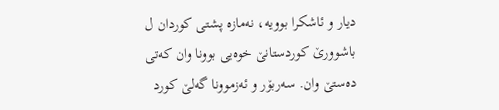دیار و ئاشكرا بوویه‌، نه‌مازه‌ پشتی كوردان ل باشوورێ كوردستانێ خوه‌یی بوونا وان كه‌تی ده‌ستێ وان. سه‌ربۆر و ئه‌زموونا گه‌لێ كورد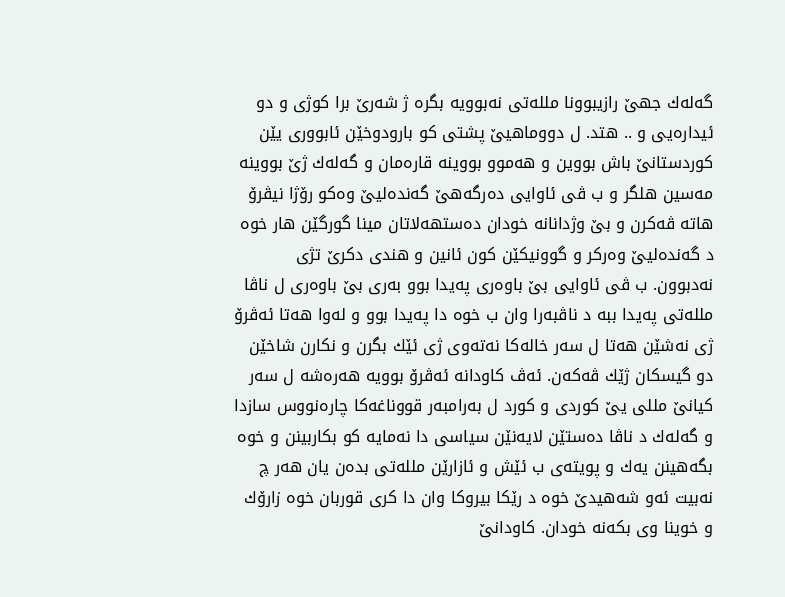گه‌له‌ك جهێ رازیبوونا ملله‌تی نه‌بوویه‌ بگره‌ ژ شه‌رێ برا كوژی و دو ئیداره‌یی و .. هتد. ل دووماهیێ پشتی كو بارودوخێن ئابووری یێن كوردستانێ باش بووین و هه‌موو بووینه‌ قاره‌مان و گه‌له‌ك ژێ بووینه‌ مه‌سین هلگر و ب ڤی ئاوایی ده‌رگه‌هێ گه‌نده‌لیێ وه‌كو رۆژا نیڤرۆ هاته‌ ڤه‌كرن و بێ وژدانانه‌ خودان ده‌ستهه‌لاتان مینا گورگێن هار خوه‌ د گه‌نده‌لیێ وه‌ركر و گوونیكێن كون ئانین و هندی دكرێ تژی نه‌دبوون. ب ڤی ئاوایی بێ باوه‌ری په‌یدا بوو به‌ری بێ باوه‌ری ل ناڤا ملله‌تی په‌یدا ببه‌ د ناڤبه‌را وان ب خوه‌ دا په‌یدا بوو و له‌وا هه‌تا ئه‌ڤرۆ ژی نه‌شێن هه‌تا ل سه‌ر خاله‌كا نه‌ته‌وی ژی ئێك بگرن و نكارن شاخێن دو گیسكان ژێك ڤه‌كه‌ن. ئه‌ڤ كاودانه‌ ئه‌ڤرۆ بوویه‌ هه‌ره‌شه‌ ل سه‌ر كیانێ مللی یێ كوردی و كورد ل به‌رامبه‌ر قووناغه‌كا چاره‌نووس سازدا و گه‌له‌ك د ناڤا ده‌ستێن لایه‌نێن سیاسی دا نه‌مایه‌ كو بكاربینن و خوه‌ بگه‌هینن یه‌ك و پویته‌ی ب ئێش و ئازارێن ملله‌تی بده‌ن یان هه‌ر چ نه‌بیت ئه‌و شه‌هیدێ خوه‌ د رێكا بیروكا وان دا كری قوربان خوه‌ زارۆك و خوینا وی بكه‌نه‌ خودان. كاودانێ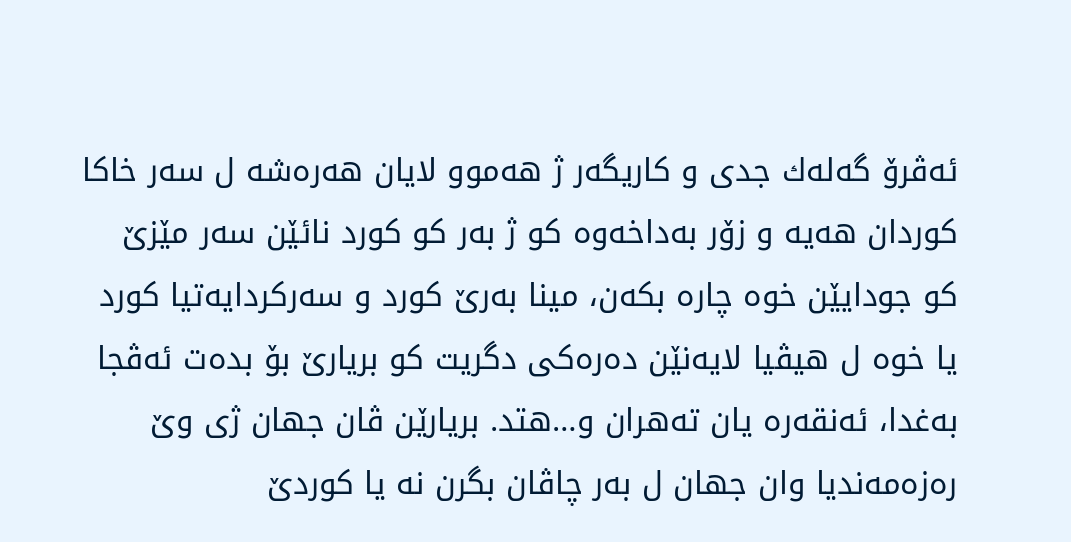ئه‌ڤرۆ گه‌له‌ك جدی و كاریگه‌ر ژ هه‌موو لایان هه‌ره‌شه‌ ل سه‌ر خاكا كوردان هه‌یه‌ و زۆر به‌داخه‌وه‌ كو ژ به‌ر كو كورد نائێن سه‌ر مێزێ كو جودایێن خوه‌ چاره‌ بكه‌ن، مینا به‌رێ كورد و سه‌ركردایه‌تیا كورد یا خوه‌ ل هیڤیا لایه‌نێن ده‌ره‌كی دگریت كو بریارێ بۆ بده‌ت ئه‌ڤجا به‌غدا، ئه‌نقه‌ره‌ یان ته‌هران و…هتد. بریارێن ڤان جهان ژی وێ ره‌زه‌مه‌ندیا وان جهان ل به‌ر چاڤان بگرن نه‌ یا كوردێ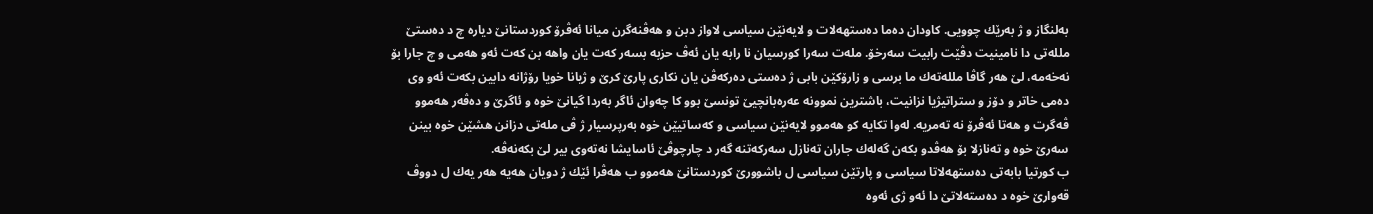به‌لنگاز و ژ به‌رێك چوویی. كاودان ده‌ما ده‌ستهه‌لات و لایه‌نێن سیاسی لاواز دبن و هه‌ڤنه‌گرن میانا ئه‌ڤرۆ كوردستانێ دیاره‌ چ د ده‌ستێ ملله‌تی دا نامینیت دڤێت رابیت سه‌رخۆ. مله‌ت سه‌را كورسیان نا رابه‌ یان ئه‌ڤ حزبه‌ بسه‌ر كه‌ت یان واهه‌ بن كه‌ت ئه‌و هه‌می و چ جارا بۆ نه‌خه‌مه‌، لێ هه‌ر گاڤا ملله‌ته‌ك ما برسی و زارۆكێن بابی ژ ده‌ستی ده‌ركه‌ڤن یان نكاری پارێ كرێ و ژیانا خویا رۆژانه‌ دابین بكه‌ت ئه‌و وی ده‌می خاتر و دۆز و ستراتیژیا نزانیت، باشترین نموونه‌ عه‌ره‌بانچیێ تونسێ بوو كا چه‌وان ئاگر به‌ردا گیانێ خوه‌ و ئاگرێ و ده‌ڤه‌ر هه‌موو ڤه‌گرت و هه‌تا ئه‌ڤرۆ نه‌ ته‌مریه‌. له‌وا تكایه‌ كو هه‌موو لایه‌نێن سیاسی و كه‌ساتیێن خوه‌ به‌رپرسیار ژ ڤی مله‌تی دزانن هشێن خوه‌ بینن سه‌رێ خوه‌ و ته‌نازلا بۆ هه‌ڤدو بكه‌ن گه‌له‌ك جاران ته‌نازل سه‌ركه‌تنه‌ گه‌ر د چارچوڤێ ئاسایشا نه‌ته‌وی بیر لێ بكه‌نه‌ڤه‌.
ب كورتیا بابه‌تی ده‌ستهه‌لاتا سیاسی و پارتێن سیاسی ل باشوورێ كوردستانێ هه‌موو ب هه‌ڤرا ئێك ژ دویان هه‌یه‌ هه‌ر یه‌ك ل دووڤ قه‌وارێ خوه‌ د ده‌سته‌لاتێ دا ئه‌و ژی ئه‌وه‌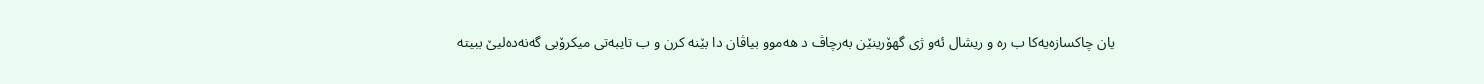یان چاكسازه‌یه‌كا ب ره و ریشال ئه‌و ژی گهۆرینێن به‌رچاڤ د هه‌موو بیاڤان دا بێنه‌ كرن و ب تایبه‌تی میكرۆبی گه‌نه‌ده‌لیێ ببیته‌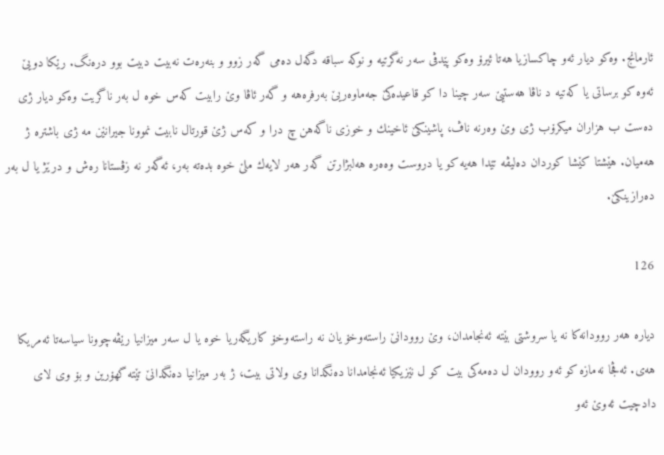ئارمانج. وه‌كو دیار ئه‌و چاكسازیا هه‌تا ئیرۆ وه‌كو پێدڤی سه‌ر نه‌گرتیه‌ و نوكه‌ سباقه‌ دگه‌ل ده‌می گه‌ر زوو و بنه‌ره‌ت نه‌بیت دبیت بوو دره‌نگ. رێكا دویێ ئه‌وه‌ كو برساتی یا كه‌تیه‌ د ناڤا هه‌ستیێ سه‌ر چینا دا كو قاعیده‌كێ جه‌ماوه‌ریێ به‌رفره‌هه‌ و گه‌ر ئاڤا وێ رابیت كه‌س خوه‌ ل به‌ر ناگریت وه‌كو دیار ژی ده‌ست ب هزاران میكرۆب ژی وێ وه‌رنه‌ ناڤ، پاشینكێ ئاخینك و خوزی ناگه‌هن چ درا و كه‌س ژێ قورتال نابیت نموونا جیرانێن مه‌ ژی باشتره‌ ژ هه‌میان. هێشتا كێشا كوردان ده‌لیڤه‌ تێدا هه‌یه‌ كو یا دروست وه‌ه‌ره‌ هه‌لبژارتن گه‌ر هه‌ر لایه‌ك ملێ خوه‌ بده‌ته‌ به‌ر، ئه‌گه‌ر نه‌ زڤستانا ره‌ش و درێژ یا ل به‌ر ده‌رازینكێ.

126

دیاره‌ هه‌ر روودانه‌كا نه‌ یا سروشتی بێته‌ ئه‌نجامدان، وێ روودانێ راسته‌وخۆ یان نه‌ راسته‌وخۆ كاریگه‌ریا خوه‌ یا ل سه‌ر میزانیا رێڤه‌چوونا سیاسه‌تا ئه‌مریكا هه‌ی. ئه‌ڤجا نه‌مازه‌ كو ئه‌و روودان ل ده‌مه‌كی بیت كو ل نێزیكیا ئه‌نجامدانا ده‌نگدانا وی ولاتی بیت، ژ به‌ر میزانیا ده‌نگدانێ تێته‌ گهۆرین و بۆ وی لای دادچیت ئه‌وێ ئه‌و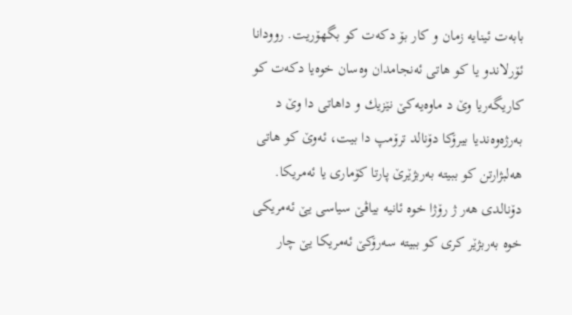بابه‌ت ئینایه‌ زمان و كار بۆ دكه‌ت كو بگهۆریت. روودانا ئۆرلاندو یا كو هاتی ئه‌نجامدان وه‌سان خوه‌یا دكه‌ت كو كاریگه‌ریا وێ د ماوه‌یه‌كێ نێزیك و داهاتی دا وێ د به‌رژه‌وه‌ندیا بیرۆكا دۆنالد ترۆمپ دا بیت، ئه‌وێ كو هاتی هه‌لبژارتن كو ببیته‌ به‌ربژێرێ پارتا كۆماری یا ئه‌مریكا.
دۆنالدی هه‌ر ژ رۆژا خوه‌ ئانیه‌ بیاڤێ سیاسی یێ ئه‌مریكی خوه‌ به‌ربژێر كری كو ببیته‌ سه‌رۆكێ ئه‌مریكا یێ چار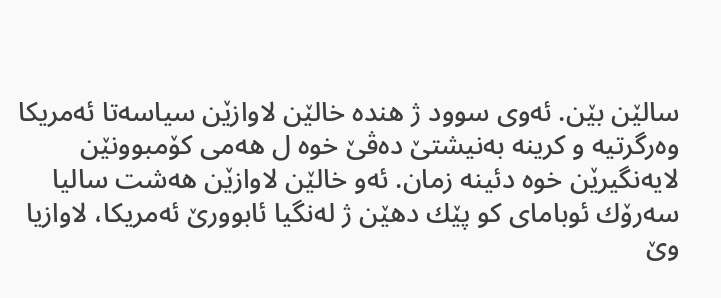سالێن بێن. ئه‌وی سوود ژ هنده‌ خالێن لاوازێن سیاسه‌تا ئه‌مریكا وه‌رگرتیه‌ و كرینه‌ به‌نیشتێ ده‌ڤێ خوه‌ ل هه‌می كۆمبوونێن لایه‌نگیرێن خوه‌ دئینه‌ زمان. ئه‌و خالێن لاوازێن هه‌شت سالیا سه‌رۆك ئوبامای كو پێك دهێن ژ له‌نگیا ئابوورێ ئه‌مریكا، لاوازیا وێ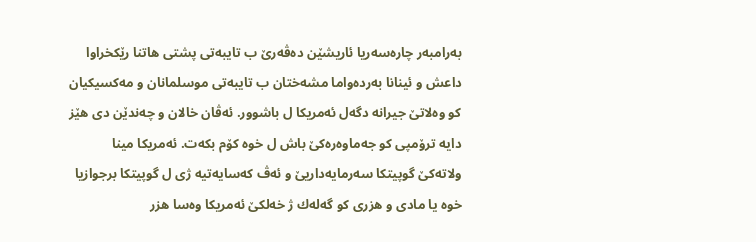به‌رامبه‌ر چاره‌سه‌ریا ئاریشێن ده‌ڤه‌رێ ب تایبه‌تی پشتی هاتنا رێكخراوا داعش و ئینانا به‌رده‌واما مشه‌ختان ب تایبه‌تی موسلمانان و مه‌كسیكیان كو وه‌لاتێ جیرانه‌ دگه‌ل ئه‌مریكا ل باشوور. ئه‌ڤان خالان و چه‌ندێن دی هێز دایه‌ ترۆمپی كو جه‌ماوه‌ره‌كێ باش ل خوه‌ كۆم بكه‌ت. ئه‌مریكا مینا ولاته‌كێ گوپیتكا سه‌رمایه‌داریێ و ئه‌ڤ كه‌سایه‌تیه‌ ژی ل گوپیتكا برجوازیا خوه‌ یا مادی و هزری كو گه‌له‌ك ژ خه‌لكێ ئه‌مریكا وه‌سا هزر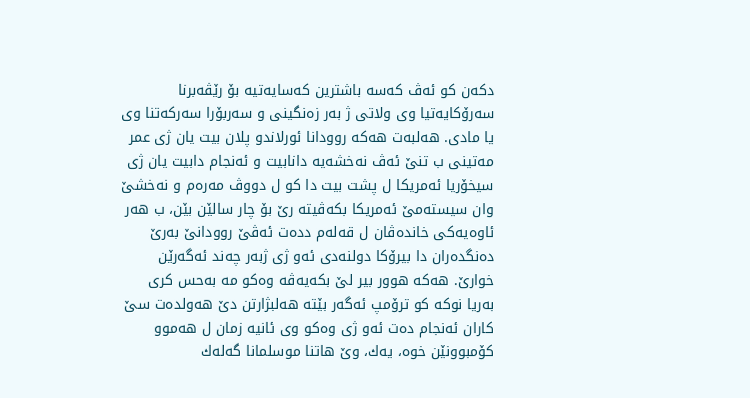دكه‌ن كو ئه‌ڤ كه‌سه‌ باشترین كه‌سایه‌تیه‌ بۆ رێڤه‌برنا سه‌رۆكایه‌تیا وی ولاتی ژ به‌ر زه‌نگینی و سه‌ربۆرا سه‌ركه‌تنا وی یا مادی. هه‌لبه‌ت هه‌كه‌ روودانا ئورلاندو پلان بیت یان ژی عمر مه‌تینی ب تنێ ئه‌ڤ نه‌خشه‌یه‌ دانابیت و ئه‌نجام دابیت یان ژی سیخۆریا ئه‌مریكا ل پشت بیت دا كو ل دووڤ مه‌ره‌م و نه‌خشێ وان سیسته‌مێ ئه‌مریكا بكه‌ڤیته‌ رێ بۆ چار سالێن بێن، ب هه‌ر ئاوه‌یه‌كی خانده‌ڤان ل قه‌له‌م دده‌ت ئه‌ڤێ روودانێ به‌رێ ده‌نگده‌ران دا بیرۆكا دولنه‌دی ئه‌و ژی ژبه‌ر چه‌ند ئه‌گه‌رێن خوارێ. هه‌كه‌ هوور بیر لێ بكه‌یه‌ڤه‌ وه‌كو مه‌ به‌حس كری به‌ریا نوكه‌ كو ترۆمپ ئه‌گه‌ر بێته‌ هه‌لبژارتن دێ هه‌ولده‌ت سێ كاران ئه‌نجام ده‌ت ئه‌و ژی وه‌كو وی ئانیه‌ زمان ل هه‌موو كۆمبوونێن خوه‌، یه‌ك، وێ هاتنا موسلمانا گه‌له‌ك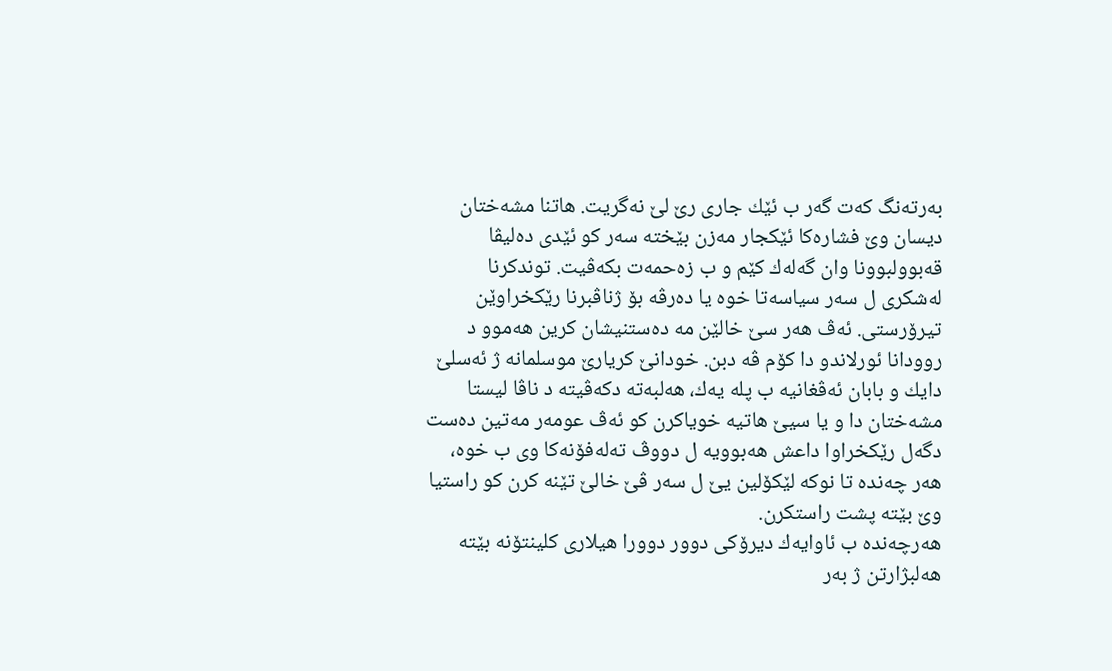به‌رته‌نگ كه‌ت گه‌ر ب ئێك جاری رێ لێ نه‌گریت. هاتنا مشه‌ختان دیسان وێ فشاره‌كا ئێكجار مه‌زن بێخته‌ سه‌ر كو ئێدی ده‌لیڤا قه‌بوولبوونا وان گه‌له‌ك كێم و ب زه‌حمه‌ت بكه‌ڤیت. توندكرنا له‌شكری ل سه‌ر سیاسه‌تا خوه‌ یا ده‌رڤه‌ بۆ ژناڤبرنا رێكخراوێن تیرۆرستی. ئه‌ڤ هه‌ر سێ خالێن مه‌ ده‌ستنیشان كرین هه‌موو د روودانا ئورلاندو دا كۆم ڤه‌ دبن. خودانێ كریارێ موسلمانه‌ ژ ئه‌سلێ دایك و بابان ئه‌ڤغانیه‌ ب پله‌ یه‌ك، هه‌لبه‌ته‌ دكه‌ڤیته‌ د ناڤا لیستا مشه‌ختان دا و یا سیێ هاتیه‌ خویاكرن كو ئه‌ڤ عومه‌ر مه‌تین ده‌ست دگه‌ل رێكخراوا داعش هه‌بوویه‌ ل دووڤ ته‌له‌فۆنه‌كا وی ب خوه‌، هه‌ر چه‌نده‌ تا نوكه‌ لێكۆلین یێ ل سه‌ر ڤێ خالێ تێنه‌ كرن كو راستیا وێ بێته‌ پشت راستكرن.
هه‌رچه‌نده‌ ب ئاوایه‌ك دیرۆكی دوور دوورا هیلاری كلینتۆنه‌ بێته‌ هه‌لبژارتن ژ به‌ر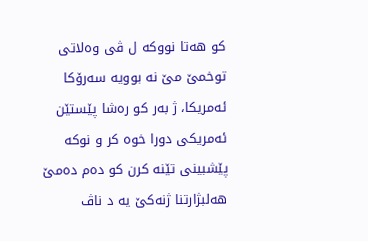كو هه‌تا نووكه‌ ل ڤی وه‌لاتی توخمێ مێ نه‌ بوویه‌ سه‌رۆكا ئه‌مریكا، ژ به‌ر كو ره‌شا پێستێن ئه‌مریكی دورا خوه‌ كر و نوكه‌ پێشبینی تێنه‌ كرن كو ده‌م ده‌مێ هه‌لبژارتنا ژنه‌كێ یه‌ د ناڤ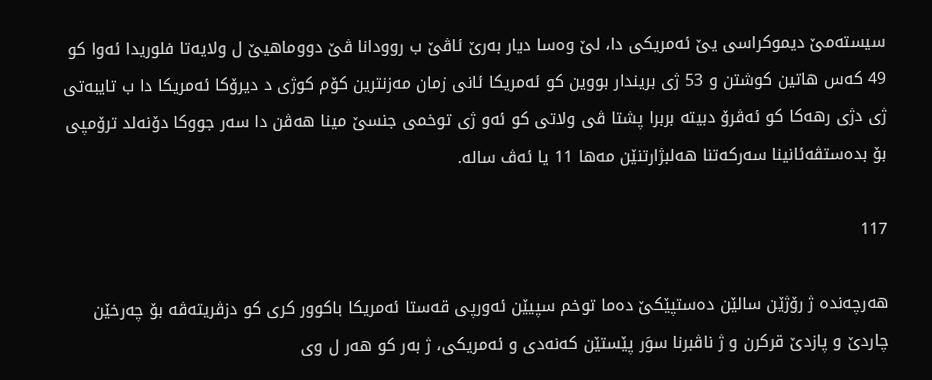سیسته‌مێ دیموكراسی یێ ئه‌مریكی دا، لێ وه‌سا دیار به‌رێ ئاڤێ ب روودانا ڤێ دووماهیێ ل ولایه‌تا فلوریدا ئه‌وا كو 49 كه‌س هاتین كوشتن و 53 ژی بریندار بووین كو ئه‌مریكا ئانی زمان مه‌زنترین كۆم كوژی د دیرۆكا ئه‌مریكا دا ب تایبه‌تی ژی دژی رهه‌كا كو ئه‌ڤرۆ دبیته‌ بربرا پشتا ڤی ولاتی كو ئه‌و ژی توخمی جنسێ مینا هه‌ڤن دا سه‌ر جووكا دۆنه‌لد ترۆمپی بۆ بده‌ستڤه‌ئانینا سه‌ركه‌تنا هه‌لبژارتنێن مه‌ها 11 یا ئه‌ڤ ساله‌.

117

هه‌رچه‌نده‌ ژ رۆژێن سالێن ده‌ستپێكێ ده‌ما توخم سپیێن ئه‌ورپی قه‌ستا ئه‌مریكا باكوور كری كو دزڤریته‌ڤه‌ بۆ چه‌رخێن چاردێ و پازدێ قركرن و ژ ناڤبرنا سوَر پێستێن كه‌نه‌دی و ئه‌مریكی، ژ به‌ر كو هه‌ر ل وی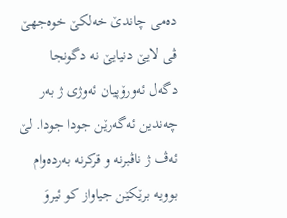ده‌می چاندێ خه‌لكێ خوه‌جهێ ڤی لایێ دنیایێ نه‌ دگونجا دگه‌ل ئه‌ورۆپیان ئه‌وژی ژ به‌ر چه‌ندین ئه‌گه‌رێن جودا جودا. لێ ئه‌ڤ ژ ناڤبرنه‌ و قركرنه‌ به‌رده‌وام بوویه‌ برێكێن جیاواز كو ئیروَ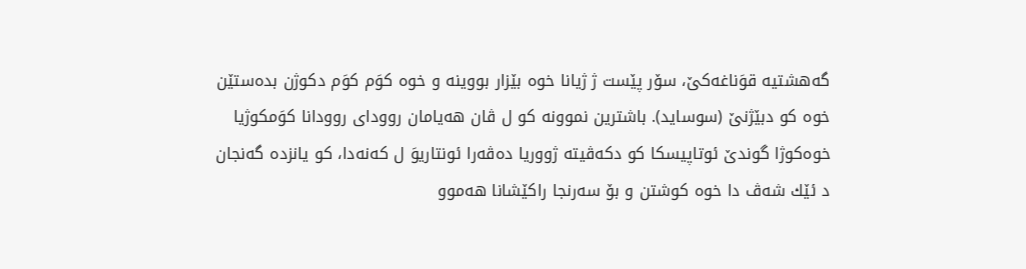گه‌هشتیه‌ قوَناغه‌كێ، سۆر پێست ژ ژیانا خوه‌ بێزار بووینه‌ و خوه‌ كوَم كوَم دكوژن بده‌ستێن خوه‌ كو دبێژنێ (سوساید). باشترین نموونه‌ كو ل ڤان هه‌یامان روودای روودانا كوَمكوژیا خوه‌كوژا گوندێ ئوتاپیسكا كو دكه‌ڤیته‌ ژووریا ده‌ڤه‌را ئونتاریوَ ل كه‌نه‌دا، كو یانزده‌ گه‌نجان د ئێك شه‌ڤ دا خوه‌ كوشتن و بۆ سه‌رنجا راكێشانا هه‌موو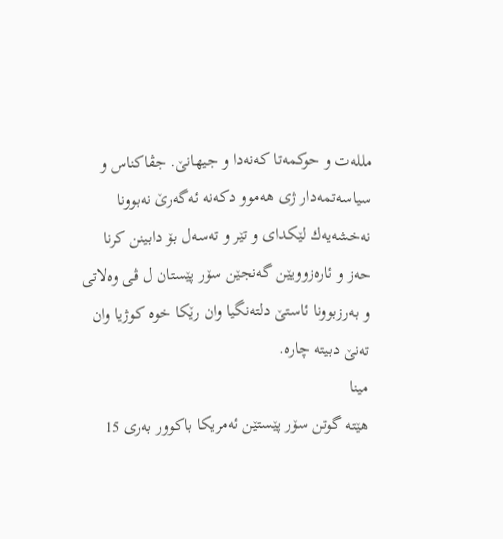ملله‌ت و حوكمه‌تا كه‌نه‌دا و جیهانێ. جڤاكناس و سیاسه‌تمه‌دار ژی هه‌موو دكه‌نه‌ ئه‌گه‌رێ نه‌بوونا نه‌خشه‌یه‌ك لێكدای و تێر و ته‌سه‌ل بۆ دابینن كرنا حه‌ز و ئاره‌زوویێن گه‌نجێن سۆر پێستان ل ڤی وه‌لاتی و به‌رزبوونا ئاستێ دلته‌نگیا وان رێكا خوه‌ كوژیا وان ته‌نێ دبیته‌ چاره‌.
مینا
هێته‌ گوتن سۆر پێستێن ئه‌مریكا باكوور به‌ری 15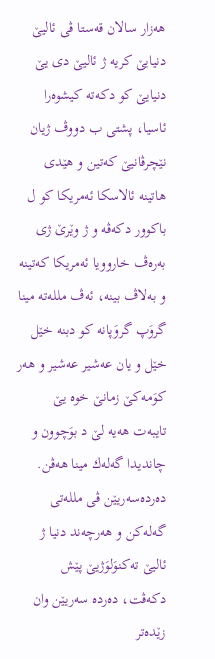هه‌زار سالان قه‌ستا ڤی ئالیێ دنیایێ كریه‌ ژ ئالیێ دی یێ دنیایێ كو دكه‌ته‌ كیشوه‌را ئاسیا، پشتی ب دووڤ ژیان نێچرڤانیێ كه‌تین و هێدی هاتینه‌ ئالاسكا ئه‌مریكا كو ل باكوور دكه‌ڤه‌ و ژ وێرێ ژی به‌ره‌ڤ خاروویا ئه‌مریكا كه‌تینه‌ و به‌لاڤ بینه‌، ئه‌ڤ ملله‌ته‌ مینا گروَپ گروَپانه‌ كو دبنه‌ خێل خێل و یان عه‌شیر عه‌شیر و هه‌ر كوَمه‌كێ زمانێ خوه‌ یێ تایبه‌ت هه‌یه‌ لێ د بوَچوون و چاندیدا گه‌له‌ك مینا هه‌ڤن. ده‌رده‌سه‌ریێن ڤی ملله‌تی گه‌له‌كن و هه‌رچه‌ند دنیا ژ ئالیێ ته‌كنوَلوَژیێ پێش دكه‌ڤت، ده‌رده‌ سه‌ریێن وان زێده‌تر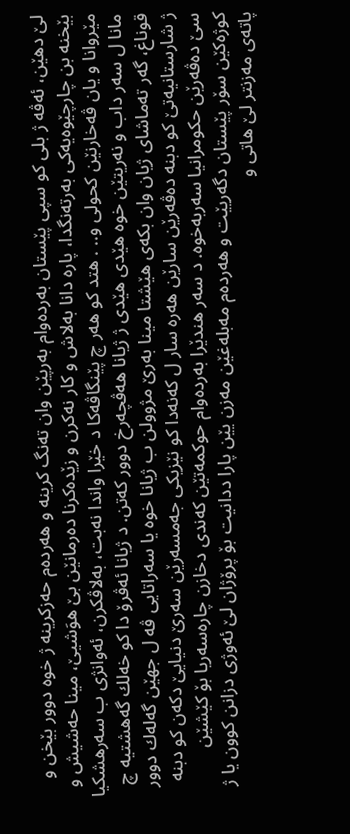لێ دهێن، ئه‌ڤه‌ ژ بلی كو سپی پێستان به‌رده‌وام به‌رپێن وان ته‌نگ كرینه‌ و هه‌رده‌م حه‌زكرینه‌ ژ خوه‌ دوور بێخن و بێخنه‌ بن چارچێوه‌یه‌كی به‌رته‌نگدا، پاره‌ دانا به‌لاش و كار نه‌كرن و زێده‌كرنا ده‌رمانێن بێ هوَشیێ، مینا حه‌شیش و مێروانا و یان ڤه‌خارنێن كحولی و.. . هتد كو هه‌ر چ پێنگاڤه‌كا د خێرا واندا نه‌بت، به‌لاڤكرن، ئه‌وانژی ب سه‌رهشكیا مانا ل سه‌ر داب و نه‌ریتێن خوه‌ هێدی هێدی ژ ژیانا هه‌ڤچه‌رخ دوور كه‌تن. د ژیانا ئه‌ڤرۆ دا كو خه‌لك گه‌هشتیه‌ چ قوناغ، گه‌ر ته‌ماشای ژیان وان بكه‌ی هێشتا مینا به‌رێ مژوولن ب ژیانا خوه‌ یا سه‌راتایی ڤه‌ ل جهێن گه‌له‌ك دوور ژ شارستانیه‌تێ كو دبنه‌ ده‌ڤه‌رێن سارێن هه‌ره‌ سار ل كه‌نه‌دا كو نێزیكی جه‌مسه‌رێن سه‌رێ دنیایێ دكه‌ن كو دبنه‌ سێ ده‌ڤه‌رێن حكومرانیا سه‌ربه‌خوه‌. د سه‌ر هندێرا به‌رده‌وام حوكمه‌تێن كه‌ندی دخازن چاره‌سه‌ریا بۆ كێشێن كوژه‌كێن سۆر پێستان دگه‌ریێت و هه‌رده‌م مه‌بله‌غێن مه‌زن یێن پارا ددانیت بۆ پرۆژان لێ ئه‌وژی دزانن كوون یا ژ پاته‌ی مه‌زنتر لێ هاتی و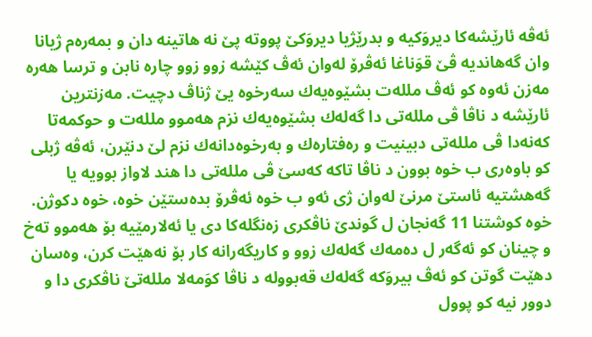ئه‌ڤه‌ ئارێشه‌كا دیروَكیه‌ و بدرێژیا دیروَكێ پووته‌ پێ نه‌ هاتینه‌ دان و بمه‌ره‌م ژیانا وان گه‌هاندیه‌ ڤێ قوَناغا ئه‌ڤرۆ له‌وان ئه‌ڤ كێشه‌ زوو زوو چاره‌ نابن و ترسا هه‌ره‌ مه‌زن ئه‌وه‌ كو ئه‌ڤ ملله‌ت بشێوه‌یه‌ك سه‌رخوه‌ یێ ژناڤ دچیت. مه‌زنترین ئارێشه‌ د ناڤا ڤی ملله‌تی دا گه‌له‌ك بشێوه‌یه‌ك نزم هه‌موو ملله‌ت و حوكمه‌تا كه‌نه‌دا ڤی ملله‌تی دبینیت و ره‌فتاره‌ك و به‌رخوه‌دانه‌ك نزم لێ دنێرن، ئه‌ڤه‌ ژبلی كو باوه‌ری ب خوه‌ بوون د ناڤا تاكه‌ كه‌سێ ڤی ملله‌تی دا هند لاواز بوویه‌ یا گه‌هشتیه‌ ئاستێ مرنێ له‌وان ژی ئه‌و ب خوه‌ ئه‌ڤرۆ بده‌ستێن خوه‌، خوه‌ دكوژن. خوه‌ كوشتنا 11 گه‌نجان ل گوندێ ناڤكری زه‌نگله‌كا دی یا ئه‌لارمێیه‌ بۆ هه‌موو ته‌خ و چینان كو ئه‌گه‌ر ل ده‌مه‌ك گه‌له‌ك زوو و كاریگه‌رانه‌ كار بۆ نه‌هێت كرن، وه‌سان دهێت گوتن كو ئه‌ڤ بیروَكه‌ گه‌له‌ك قه‌بووله‌ د ناڤا كوَمه‌لا ملله‌تێ ناڤكری دا و دوور نیه‌ كو پوول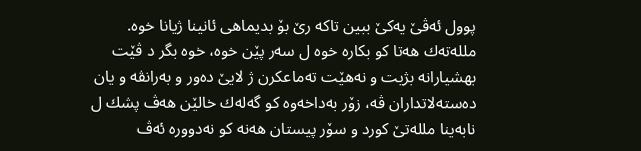پوول ئه‌ڤێ یه‌كێ ببین تاكه‌ رێ بۆ بدیماهی ئانینا ژیانا خوه‌.
ملله‌ته‌ك هه‌تا كو بكاره‌ خوه‌ ل سه‌ر پێن خوه‌، خوه‌ بگر د ڤێت بهشیارانه‌ بژیت و نه‌هێت ته‌ماعكرن ژ لایێ ده‌ور و به‌رانڤه‌ و یان ده‌سته‌لاتداران ڤه‌، زۆر به‌داخه‌وه‌ كو گه‌له‌ك خالێن هه‌ڤ پشك ل نابه‌ینا ملله‌تێ كورد و سۆر پیستان هه‌نه‌ كو نه‌دووره‌ ئه‌ڤ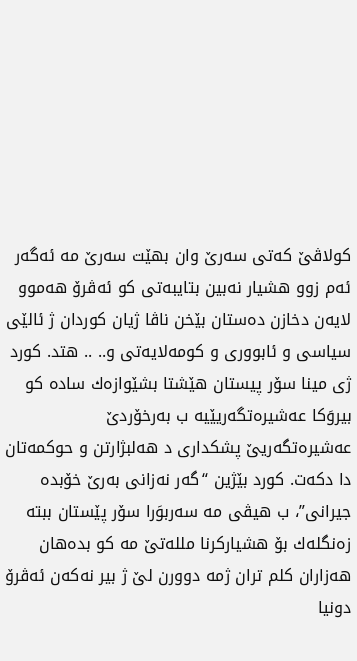كولاڤێ كه‌تی سه‌رێ وان بهێت سه‌رێ مه‌ ئه‌گه‌ر ئه‌م زوو هشیار نه‌بین بتایبه‌تی كو ئه‌ڤرۆ هه‌موو لایه‌ن دخازن ده‌ستان بێخن ناڤا ژیان كوردان ژ ئالێی سیاسی و ئابووری و كومه‌لایه‌تی و.. .. هتد. كورد ژی مینا سۆر پیستان هێشتا بشێوازه‌ك ساده‌ كو بیروَكا عه‌شیره‌تگه‌ریێیه‌ ب به‌رخۆردێ عه‌شیره‌تگه‌ریێ پشكداری د هه‌لبژارتن و حوكمه‌تان دا دكه‌ت. كورد بێژین “گه‌ر نه‌زانی به‌رێ خۆبده‌ جیرانی”، ب هیڤی مه‌ سه‌ربوَرا سۆر پێستان ببته‌ زه‌نگله‌ك بۆ هشیاركرنا ملله‌تێ مه‌ كو بده‌هان هه‌زاران كلم تران ژمه‌ دوورن لێ ژ بیر نه‌كه‌ن ئه‌ڤرۆ دونیا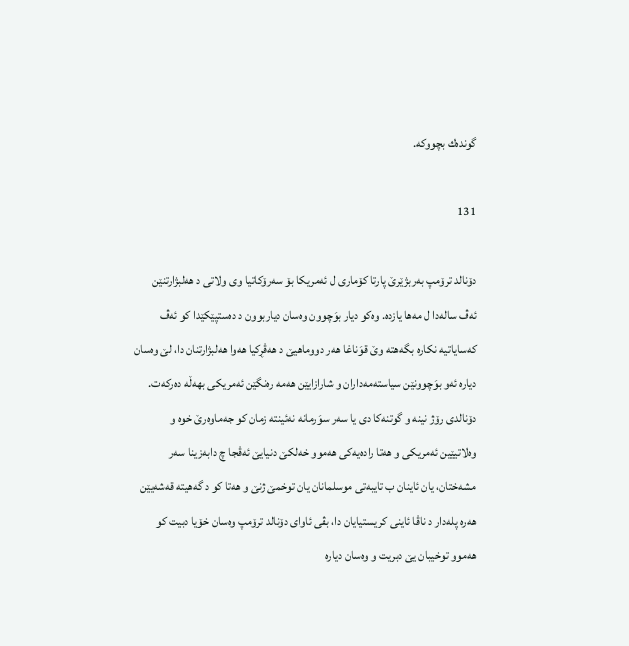گونده‌ك بچووكه‌.

131

دۆنالد ترۆمپ به‌ربژێرێ پارتا كۆماری ل ئه‌مریكا بۆ سه‌رۆكاتیا وی ولاتی د هه‌لبژارتنێن ئه‌ڤ ساله‌دا ل مه‌ها یازده‌. وه‌كو دیار بوَچوون وه‌سان دیاربوون د ده‌ستپێكێدا كو ئه‌ڤ كه‌سایاتیه‌ نكاره‌ بگه‌هته‌ وێ قوَناغا هه‌ر دووماهیێ د هه‌ڤڕكیا هه‌وا هه‌لبژارتنان دا، لێ وه‌سان دیاره‌ ئه‌و بوَچوونێن سیاسته‌مه‌داران و شارازایێن هه‌مه‌ ره‌نگێن ئه‌مریكی بهه‌ڵه‌ ده‌ركه‌ت. دۆنالدی رۆژ نینه‌ و گوتنه‌كا دی یا سه‌ر سوَرمانه‌ نه‌ئینته‌ زمان كو جه‌ماوه‌رێ خوه‌ و وه‌لاتیێین ئه‌مریكی و هه‌تا راده‌یه‌كی هه‌موو خه‌لكێ دنیایێ ئه‌ڤجا چ دابه‌زینا سه‌ر مشه‌ختان، یان ئاینان ب تایبه‌تی موسلمانان یان توخمێ ژنێ و هه‌تا كو د گه‌هیته‌ قه‌شه‌یێن هه‌ره‌ پله‌دار د ناڤا ئاینی كریستیایان دا، بڤی ئاوای دۆنالد ترۆمپ وه‌سان خۆیا دبیت كو هه‌موو توخیبان یێ دبریت و وه‌سان دیاره‌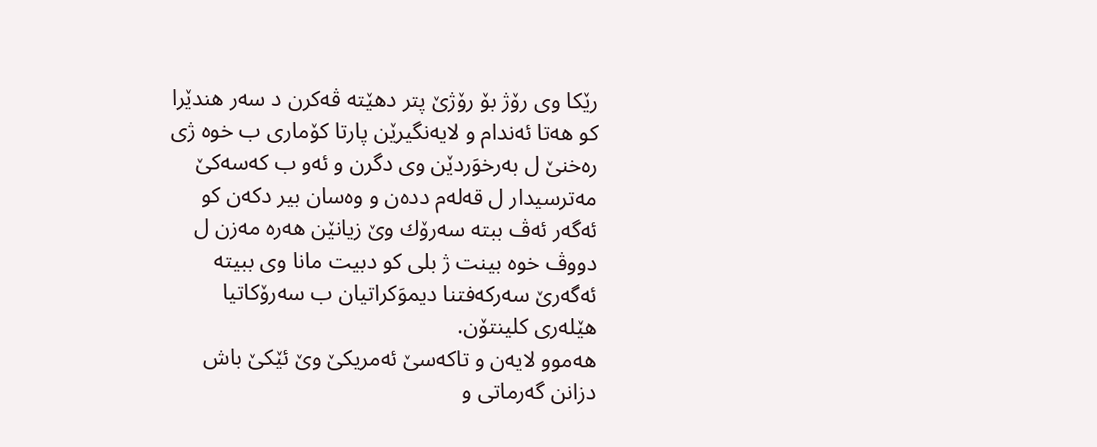رێكا وی رۆژ بۆ رۆژێ پتر دهێته‌ ڤه‌كرن د سه‌ر هندێرا كو هه‌تا ئه‌ندام و لایه‌نگیرێن پارتا كۆماری ب خوه‌ ژی ره‌خنێ ل به‌رخوَردێن وی دگرن و ئه‌و ب كه‌سه‌كێ مه‌ترسیدار ل قه‌له‌م دده‌ن و وه‌سان بیر دكه‌ن كو ئه‌گه‌ر ئه‌ڤ ببته‌ سه‌رۆك وێ زیانێن هه‌ره‌ مه‌زن ل دووڤ خوه‌ بینت ژ بلی كو دبیت مانا وی ببیته‌ ئه‌گه‌رێ سه‌ركه‌فتنا دیموَكراتیان ب سه‌رۆكاتیا هێله‌ری كلینتۆن.
هه‌موو لایه‌ن و تاكه‌سێ ئه‌مریكێ وێ ئێكێ باش دزانن گه‌رماتی و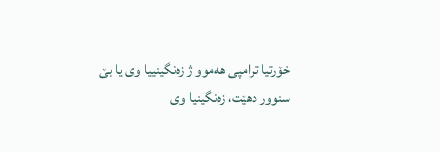خۆرتیا ترامپی هه‌موو ژ زه‌نگینییا وی یا بێ سنوور دهێت، زه‌نگینیا وی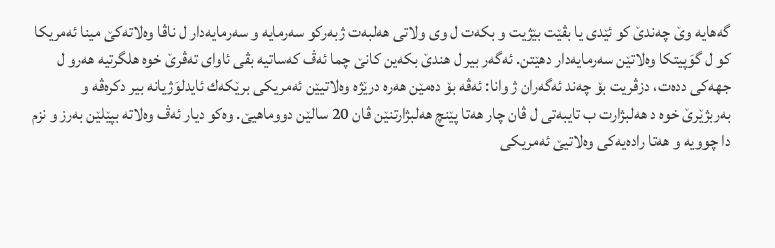گه‌هایه‌ وێ چه‌ندێ كو ئێدی یا بڤێت بێژیت و بكه‌ت ل وی ولاتی هه‌لبه‌ت ژبه‌ركو سه‌رمایه‌ و سه‌رمایه‌دار ل ناڤا وه‌لاته‌كێ مینا ئه‌مریكا كو ل گوَپیتكا وه‌لاتێن سه‌رمایه‌دار دهێتن. ئه‌گه‌ر بیر ل هندێ بكه‌ین كانێ چما ئه‌ڤ كه‌ساتیه‌ بڤی ئاوای ته‌ڤرێ خوه‌ هلگرتیه‌ هه‌رو ل جهه‌كی دده‌ت، دزڤریت بۆ چه‌ند ئه‌گه‌ران ژ وانا: ئه‌ڤه‌ بۆ ده‌مێن هه‌ره‌ درێژه‌ وه‌لاتیێن ئه‌مریكی برێكه‌ك ئایدلوَژیانه‌ بیر دكره‌ڤه‌ و به‌ربژێرێ خوه‌ د هه‌لبژارت ب تایبه‌تی ل ڤان چار هه‌تا پێنچ هه‌لبژارتنێن ڤان 20 سالێن دووماهیێ. وه‌كو دیار ئه‌ڤ وه‌لاته‌ بپێلێن به‌رز و نزم دا چوویه‌ و هه‌تا راده‌یه‌كی وه‌لاتیێ ئه‌مریكی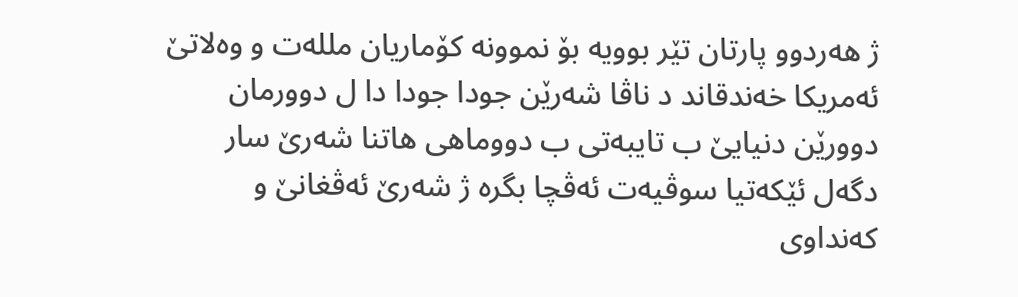ژ هه‌ردوو پارتان تێر بوویه‌ بۆ نموونه‌ كۆماریان ملله‌ت و وه‌لاتێ ئه‌مریكا خه‌ندقاند د ناڤا شه‌رێن جودا جودا دا ل دوورمان دوورێن دنیایێ ب تایبه‌تی ب دووماهی هاتنا شه‌رێ سار دگه‌ل ئێكه‌تیا سوڤیه‌ت ئه‌ڤچا بگره‌ ژ شه‌رێ ئه‌ڤغانێ و كه‌نداوی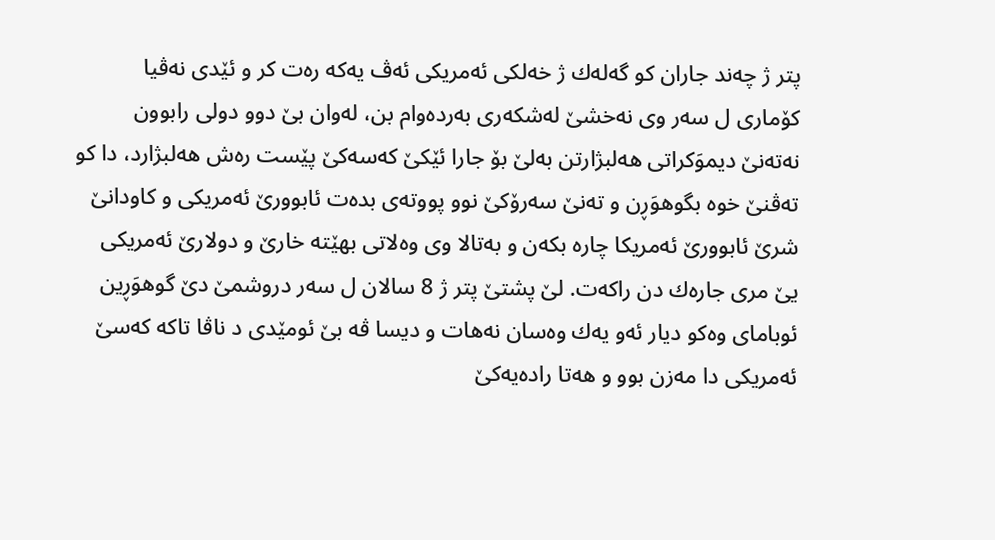پتر ژ چه‌ند جاران كو گه‌له‌ك ژ خه‌لكی ئه‌مریكی ئه‌ڤ یه‌كه‌ ره‌ت كر و ئێدی نه‌ڤیا كۆماری ل سه‌ر وی نه‌خشێ له‌شكه‌ری به‌رده‌وام بن، له‌وان بێ دوو دولی رابوون نه‌ته‌نێ دیموَكراتی هه‌لبژارتن به‌لێ بۆ جارا ئێكێ كه‌سه‌كێ پێست ره‌ش هه‌لبژارد، دا كو ته‌ڤنێ خوه‌ بگوهوَڕن و ته‌نێ سه‌رۆكێ نوو پووته‌ی بده‌ت ئابوورێ ئه‌مریكی و كاودانێ شرێ ئابوورێ ئه‌مریكا چاره‌ بكه‌ن و به‌تالا وی وه‌لاتی بهێته‌ خارێ و دولارێ ئه‌مریكی یێ مری جاره‌ك دن راكه‌ت. لێ پشتێ پتر ژ 8 سالان ل سه‌ر دروشمێ دێ گوهوَڕین ئوبامای وه‌كو دیار ئه‌و یه‌ك وه‌سان نه‌هات و دیسا ڤه‌ بێ ئومێدی د ناڤا تاكه‌ كه‌سێ ئه‌مریكی دا مه‌زن بوو و هه‌تا راده‌یه‌كێ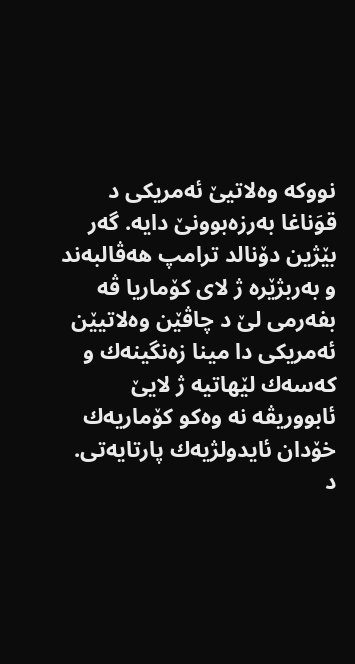نووكه‌ وه‌لاتیێ ئه‌مریكی د قوَناغا به‌رزه‌بوونێ دایه‌. گه‌ر بێژین دۆنالد ترامپ هه‌ڤالبه‌ند و به‌ربژێره‌ ژ لای كۆماریا ڤه‌ بفه‌رمی لێ د چاڤێن وه‌لاتیێن ئه‌مریكی دا مینا زه‌نگینه‌ك و كه‌سه‌ك لێهاتیه‌ ژ لایێ ئابووریڤه‌ نه‌ وه‌كو كۆماریه‌ك خۆدان ئایدولژیه‌ك پارتایه‌تی. د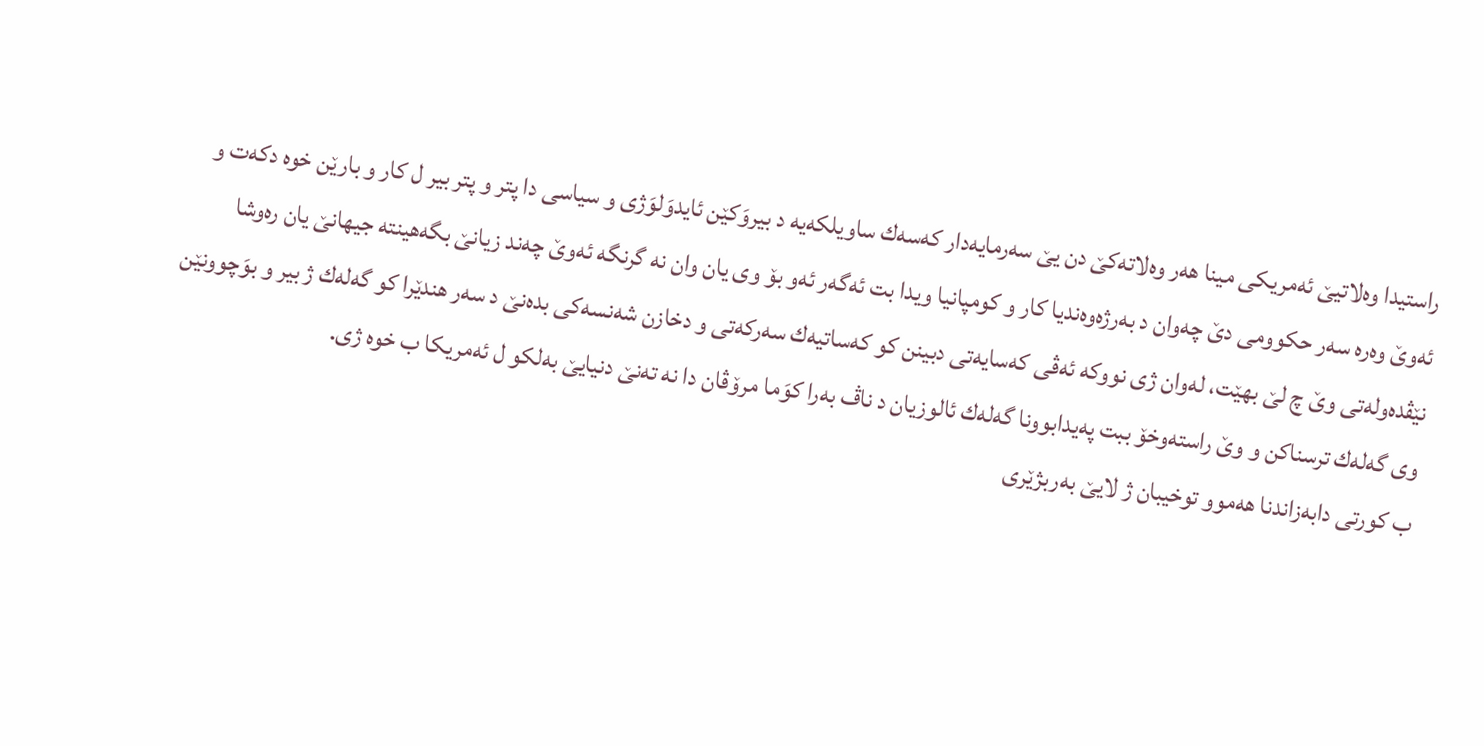راستیدا وه‌لاتیێ ئه‌مریكی مینا هه‌ر وه‌لاته‌كێ دن یێ سه‌رمایه‌دار كه‌سه‌ك ساویلكه‌یه‌ د بیروَكێن ئایدوَلوَژی و سیاسی دا پتر و پتر بیر ل كار و بارێن خوه‌ دكه‌ت و ئه‌وێ وه‌ره‌ سه‌ر حكوومی دێ چه‌وان د به‌رژه‌وه‌ندیا كار و كومپانیا ویدا بت ئه‌گه‌ر ئه‌و بۆ وی یان وان نه‌ گرنگه‌ ئه‌وێ چه‌ند زیانێ بگه‌هینته‌ جیهانێ یان ره‌وشا نێڤده‌وله‌تی وێ چ لێ بهێت، له‌وان ژی نووكه‌ ئه‌ڤی كه‌سایه‌تی دبینن كو كه‌ساتیه‌ك سه‌ركه‌تی و دخازن شه‌نسه‌كی بده‌نێ د سه‌ر هندێرا كو گه‌له‌ك ژ بیر و بوَچوونێن وی گه‌له‌ك ترسناكن و وێ راسته‌وخۆ ببت په‌یدابوونا گه‌له‌ك ئالوزیان د ناڤ به‌را كوَما مرۆڤان دا نه‌ ته‌نێ دنیایێ به‌لكو ل ئه‌مریكا ب خوه‌ ژی.
ب كورتی دابه‌زاندنا هه‌موو توخیبان ژ لایێ به‌ربژێری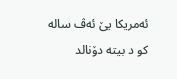ئه‌مریكا یێ ئه‌ڤ ساله‌ كو د بیته‌ دۆنالد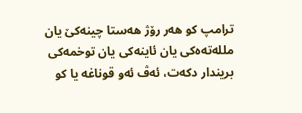ترامپ كو هه‌ر رۆژ هه‌ستا چینه‌كێ یان ملله‌ته‌ه‌كی یان ئاینه‌كی یان توخمه‌كی بریندار دكه‌ت، ئه‌ڤ ئه‌و قوناغه‌ یا كو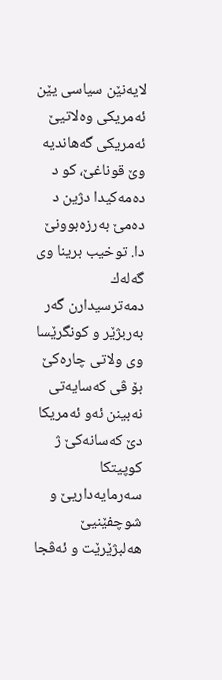لایه‌نێن سیاسی یێن ئه‌مریكی وه‌لاتیێ ئه‌مریكی گه‌هاندیه‌ وێ قوناغێ، كو د ده‌مه‌كیدا دژین د ده‌مێ به‌رزه‌بوونێ دا. توخیب برینا وی گه‌له‌ك دمه‌ترسیدارن گه‌ر به‌ربژێر و كونگرێسا وی ولاتی چاره‌كێ بۆ ڤی كه‌سایه‌تی نه‌بینن ئه‌و ئه‌مریكا دێ كه‌سانه‌كێ ژ كوپیتكا سه‌رمایه‌داریێ و شوچفێنیێ هه‌لبژێرێت و ئه‌ڤجا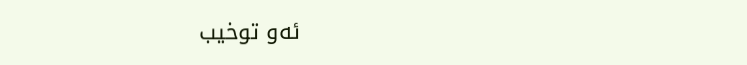ئه‌و توخیب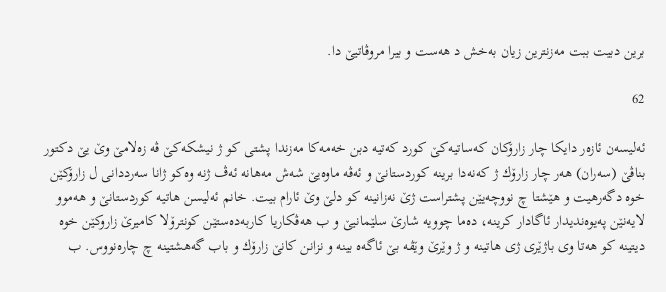برین دبیت ببت مه‌زنترین زیان به‌خش د هه‌ست و بیرا مروڤاتیێ دا.

62

ئه‌لیسه‌ن ئازه‌ر دایكا چار زارۆكان كه‌ساتیه‌كێ كورد كه‌تیه‌ دبن خه‌مه‌كا مه‌زندا پشتی كو ژ نیشكه‌كێ ڤه‌ زه‌لامێ وێ یێ دكتور بناڤێ (سه‌ران) هه‌ر چار زارۆك ژ كه‌نه‌دا برینه‌ كوردستانێ و ئه‌ڤه‌ ماوه‌یێ شه‌ش مه‌هانه‌ ئه‌ڤ ژنه‌ وه‌كو ژانا سه‌رددانی ل زارۆكێن خوه‌ دگه‌رهیت و هێشتا چ نووچه‌یێن پشتراست ژێ نه‌زانینه‌ كو دلێ وێ ئارام بیت. خانم ئه‌لیسن هاتیه‌ كوردستانێ و هه‌موو لایه‌نێن په‌یوه‌ندیدار ئاگادار كرینه‌، ده‌ما چوویه‌ شارێ سلێمانیێ و ب هه‌ڤكاریا كاربه‌ده‌ستێن كونترۆلا كامیرێ زاروكێن خوه‌ دیتینه‌ كو هه‌تا وی باژێری ژی هاتینه‌ و ژ وێرێ وێڤه‌ بێ ئاگه‌ه بینه‌ و نزانن كانێ زارۆك و باب گه‌هشتینه‌ چ چاره‌نووس. ب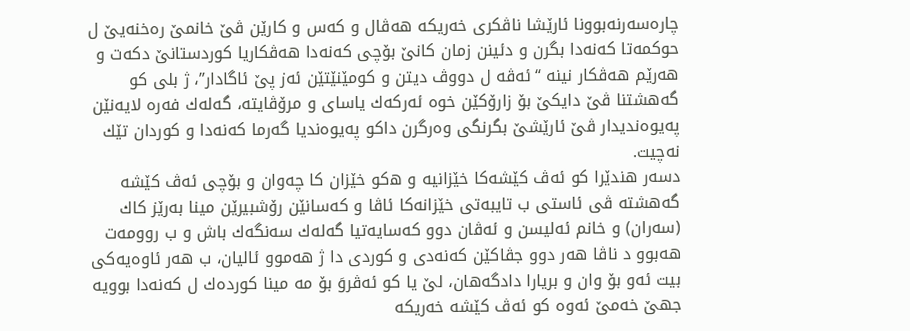چاره‌سه‌رنه‌بوونا ئارێشا ناڤكری خه‌ریكه‌ هه‌ڤال و كه‌س و كارێن ڤێ خانمێ ره‌خنه‌یێ ل حوكمه‌تا كه‌نه‌دا بگرن و دئینن زمان كانێ بۆچی كه‌نه‌دا هه‌ڤكاریا كوردستانێ دكه‌ت و هه‌رێم هه‌ڤكار نینه‌ “ئه‌ڤه‌ ل دووڤ دیتن و كومێنێتێن ئه‌ز پێ ئاگادار”، ژ بلی كو گه‌هشتنا ڤێ دایكێ بۆ زارۆكێن خوه‌ ئه‌ركه‌ك یاسای و مرۆڤایته‌، گه‌له‌ك فه‌ره‌ لایه‌نێن په‌یوه‌ندیدار ڤێ ئارێشێ بگرنگی وه‌رگرن داكو په‌یوه‌ندیا گه‌رما كه‌نه‌دا و كوردان تێك نه‌چیت.
دسه‌ر هندێرا كو ئه‌ڤ كێشه‌كا خێزانیه‌ و ه‌كو خێزان كا چه‌وان و بۆچی ئه‌ڤ كێشه‌ گه‌هشته‌ ڤی ئاستی ب تایبه‌تی خێزانه‌كا ئاڤا و كه‌سانێن رۆشبیرێن مینا به‌رێز كاك (سه‌ران) و خانم ئه‌لیسن و ئه‌ڤان دوو كه‌سایه‌تیا گه‌له‌ك سه‌نگه‌ك باش و ب روومه‌ت هه‌بوو د ناڤا هه‌ر دوو جڤاكێن كه‌نه‌دی و كوردی دا ژ هه‌موو ئالیان، ب هه‌ر ئاوه‌یه‌كی بیت ئه‌و بۆ وان و بریارا دادگه‌هان، لێ یا كو ئه‌ڤروَ بۆ مه‌ مینا كورده‌ك ل كه‌نه‌دا بوویه‌ جهێ خه‌مێ ئه‌وه‌ كو ئه‌ڤ كێشه‌ خه‌ریكه‌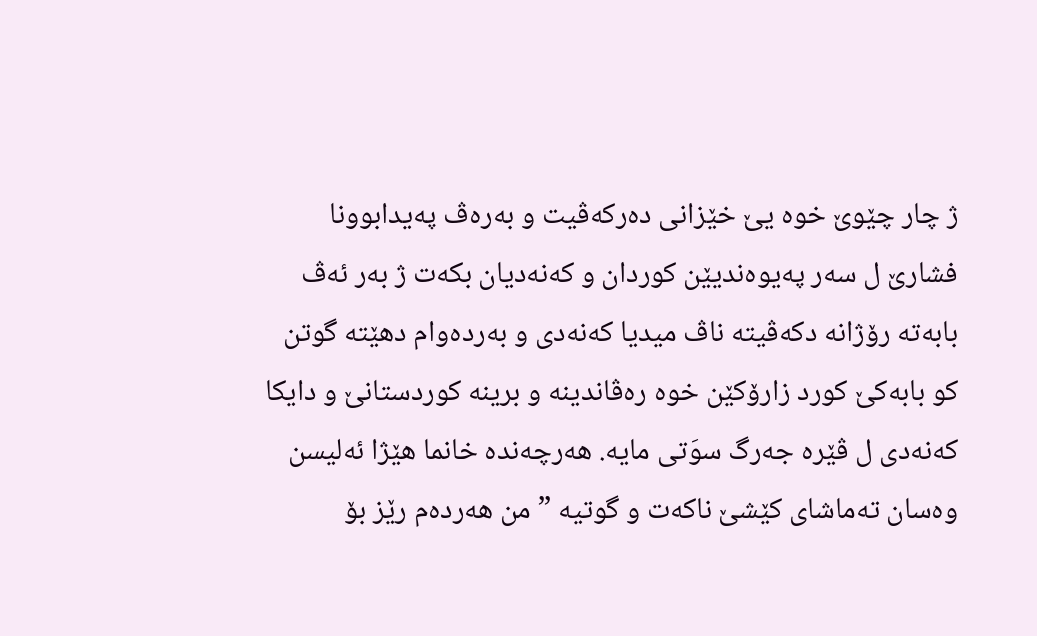ژ چار چێوێ خوه‌ یێ خێزانی ده‌ركه‌ڤیت و به‌ره‌ڤ په‌یدابوونا فشارێ ل سه‌ر په‌یوه‌ندیێن كوردان و كه‌نه‌دیان بكه‌ت ژ به‌ر ئه‌ڤ بابه‌ته‌ رۆژانه‌ دكه‌ڤیته‌ ناڤ میدیا كه‌نه‌دی و به‌رده‌وام دهێته‌ گوتن كو بابه‌كێ كورد زارۆكێن خوه‌ ره‌ڤاندینه‌ و برینه‌ كوردستانێ و دایكا كه‌نه‌دی ل ڤێره‌ جه‌رگ سوَتی مایه‌. هه‌رچه‌نده‌ خانما هێژا ئه‌لیسن وه‌سان ته‌ماشای كێشێ ناكه‌ت و گوتیه‌ ” من هه‌رده‌م رێز بۆ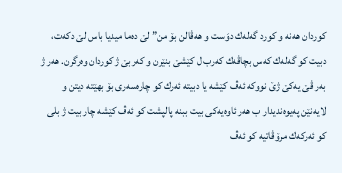كوردان هه‌نه‌ و كورد گه‌له‌ك دوَست و هه‌ڤالن بۆ من” لێ ده‌ما میدیا باس لێ دكه‌ت، دبیت كو گه‌له‌ك كه‌س بچاڤه‌ك كه‌رب ل كێشێ بنێرن و كه‌ربێ ژ كوردان وه‌رگرن. هه‌ر ژ به‌ر ڤێ یه‌كێ ژێ نووكه‌ ئه‌ڤ كێشه‌ یا دبیته‌ ئه‌رك كو چاره‌سه‌ری بۆ بهێته‌ دیتن و لایه‌نێن په‌یوه‌ندیدار ب هه‌ر ئاوه‌یه‌كی بیت ببنه‌ پالپشت كو ئه‌ڤ كێشه‌ چار بیت ژ بلی كو ئه‌ركه‌ك مرۆڤاتیه‌ كو ئه‌ڤ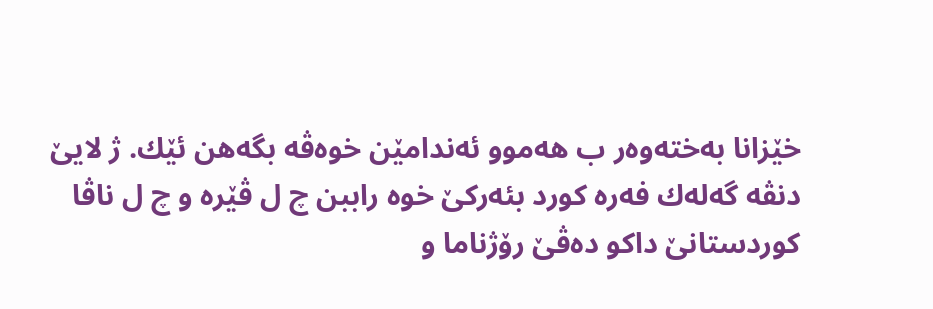خێزانا به‌خته‌وه‌ر ب هه‌موو ئه‌ندامێن خوه‌ڤه‌ بگه‌هن ئێك. ژ لایێ دنڤه‌ گه‌له‌ك فه‌ره‌ كورد بئه‌ركێ خوه‌ راببن چ ل ڤێره‌ و چ ل ناڤا كوردستانێ داكو ده‌ڤێ رۆژناما و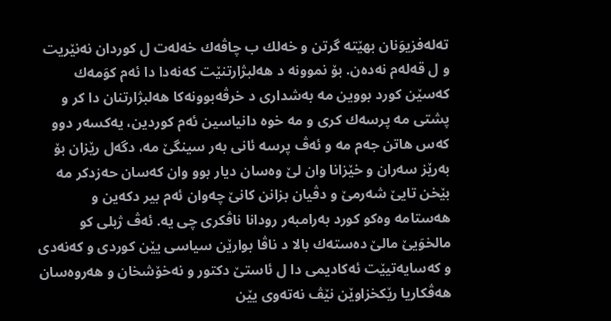ته‌له‌فزیوَنان بهێته‌ گرتن و خه‌لك ب چاڤه‌ك خه‌له‌ت ل كوردان نه‌نێریت و ل قه‌له‌م نه‌ده‌ن. بۆ نموونه‌ د هه‌لبژارتنێت كه‌نه‌دا دا ئه‌م كوَمه‌ك كه‌سێن كورد بووین مه‌ به‌شداری د خرڤه‌بوونه‌كا هه‌لبژارتنان دا كر و پشتی مه‌ پرسه‌ك كری و مه‌ خوه‌ دانیاسین ئه‌م كوردین، یه‌كسه‌ر دوو كه‌س هاتن جه‌م مه‌ و ئه‌ڤ پرسه‌ ئانی به‌ر سینگێ مه‌، دگه‌ل رێزان بۆ به‌رێز سه‌ران و خێزانا وان لێ وه‌سان دیار بوو وان كه‌سان حه‌زدكر مه‌ بێخن تایێ شه‌رمێ و دڤیان بزانن كانێ چه‌وان ئه‌م بیر دكه‌ین و هه‌ستامه‌ وه‌كو كورد به‌رامبه‌ر رودانا ناڤكری چی یه‌. ئه‌ڤ ژبلی كو مالخوَیێ مالێ ده‌سته‌ك بالا د ناڤا بوارێن سیاسی یێن كوردی و كه‌نه‌دی و كه‌سایه‌تیێت ئه‌كادیمی دا ل ئاستێ دكتور و نه‌خۆشخان و هه‌روه‌سان هه‌ڤكاریا رێكخزاوێن نێڤ نه‌ته‌وی یێن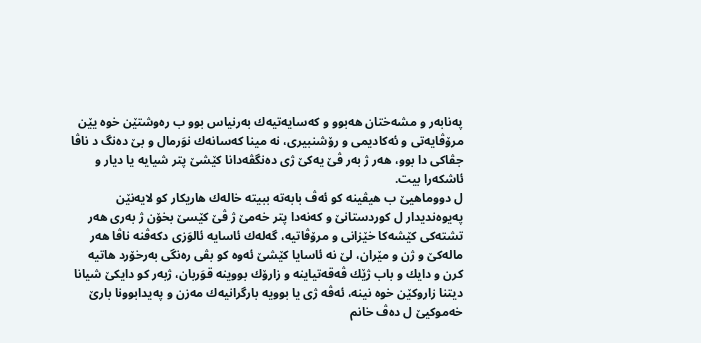په‌نابه‌ر و مشه‌ختان هه‌بوو و كه‌سایه‌تیه‌ك به‌رنیاس بوو ب ره‌وشتێن خوه‌ یێن مرۆڤایه‌تی و ئه‌كادیمی و رۆشنبیری، نه‌ مینا كه‌سانه‌ك نوَرمال و بێ ده‌نگ د ناڤا جڤاكی دا بوو، هه‌ر ژ به‌ر ڤێ یه‌كێ ژی ده‌نگڤه‌دانا كێشێ پتر شیایه‌ یا دیار و ئاشكه‌را بیت.
ل دووماهیێ ب هیڤینه‌ كو ئه‌ڤ بابه‌ته‌ ببیته‌ خاله‌ك هاریكار كو لایه‌نێن په‌یوه‌ندیدار ل كوردستانێ و كه‌نه‌دا پتر خه‌مێ ژ ڤێ كێسێ بخۆن ژ به‌ری هه‌ر تشته‌كی كێشه‌كا خێزانی و مرۆڤاتیه‌، گه‌له‌ك ئاسایه‌ ئالوَزی دكه‌ڤنه‌ ناڤا هه‌ر ماله‌كێ و ژن و مێران، لێ نه‌ ئاسایا كێشێ ئه‌وه‌ كو بڤی ره‌نگی به‌رخۆرد هاتیه‌ كرن و دایك و باب ژێك ڤه‌قه‌تیاینه‌ و زارۆك بووینه‌ قوَربان، ژبه‌ر كو دایكێ شیانا دیتنا زاروكێن خوه‌ نینه‌، ئه‌ڤه‌ ژی یا بوویه‌ بارگرانیه‌ك مه‌زن و په‌یدابوونا بارێ خه‌موكیێ ل ده‌ڤ خانم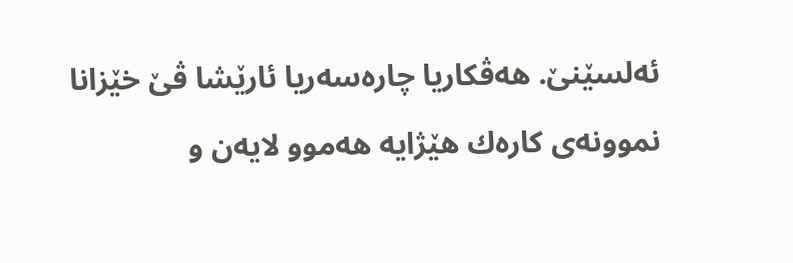ئه‌لسێنێ. هه‌ڤكاریا چاره‌سه‌ریا ئارێشا ڤێ خێزانا نموونه‌ی كاره‌ك هێژایه‌ هه‌موو لایه‌ن و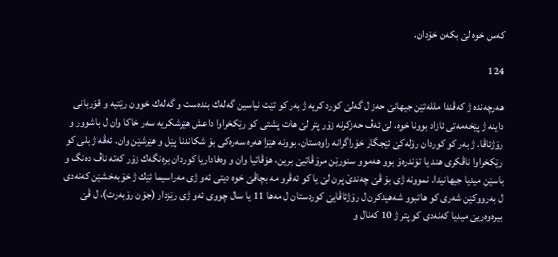كه‌س خوه‌ لێ بكه‌ن خۆدان.

124

هه‌رچه‌نده‌ ژ كه‌ڤندا ملله‌تێن جیهانێ حه‌ز ل گه‌لێ كورد كریه‌ ژ به‌ر كو تێت نیاسین گه‌له‌ك بنده‌ست و گه‌له‌ك خوون رێتیه‌ و قوَربانی داینه‌ ژ پێخه‌مه‌تی ئازاد بوونا خوه‌، لێ ئه‌ڤ حه‌زكرنه‌ زۆر پتر لێ هات پشتی كو رێكخراوا داعش هێرشكریه‌ سه‌ر خاكا وان ل باشوور و رۆژئاڤا. ژ به‌ر كو كوردان رۆله‌كێ ئێجگار خۆراگرانه‌ راوه‌ستان، بوونه‌ هێزا هه‌ره‌ سه‌ره‌كی بۆ شكاندنا پێل و هێرشێن وان. ئه‌ڤه‌ ژ بلی كو رێكخراوا ناڤكری هند یا توَندره‌ۆ بوو هه‌موو سنورێن مرۆڤاتیێ برین، هوَڤاتیا وان و وه‌فاداریا كوردان بره‌نگه‌ك زۆر كه‌ته‌ ناڤ ده‌نگ و باسێن میدیا جیهانیدا. نموونه‌ ژی بۆ ڤێ چه‌ندێ پرن لێ یا كو ئه‌ڤرو مه‌ بچاڤێ خوه‌ دیتی ئه‌و ژی مه‌راسیما ئێك ژ خۆبه‌خشێن كه‌نه‌دی ل به‌رووكێن شه‌ری كو هاتبوو شه‌هیدكرن ل رۆژئاڤایێ كوردستان ل مه‌ها 11 یا سال چووی ئه‌و ژی رێزدار (جۆن رۆبه‌رت)، ل ڤێ بیره‌وه‌ریێ میدیا كه‌نه‌دی كو پتر ژ 10 كه‌نال و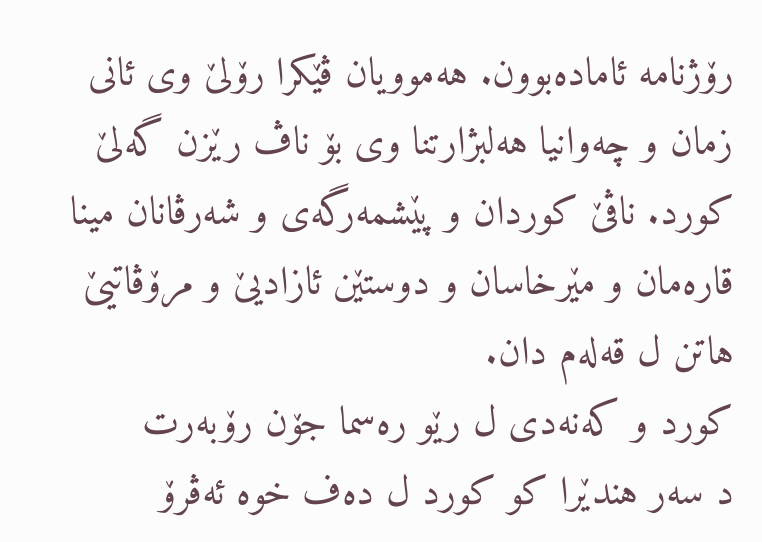رۆژنامه‌ ئاماده‌بوون. هه‌موویان ڤێكرا رۆلێ وی ئانی زمان و چه‌وانیا هه‌لبژارتنا وی بۆ ناڤ رێزن گه‌لێ كورد. ناڤێ كوردان و پێشمه‌رگه‌ی و شه‌رڤانان مینا قاره‌مان و مێرخاسان و دوستێن ئازادیێ و مرۆڤاتیێ هاتن ل قه‌له‌م دان.
كورد و كه‌نه‌دی ل رێو ره‌سما جۆن رۆبه‌رت
د سه‌ر هندێرا كو كورد ل ده‌ف خوه‌ ئه‌ڤرۆ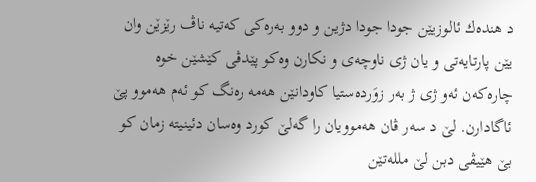د هنده‌ك ئالوزیێن جودا جودا دژین و دوو به‌ره‌كی كه‌تیه‌ ناڤ رێزێن وان یێن پارتایه‌تی و یان ژی ناوچه‌ی و نكارن وه‌كو پێدڤی كێشێن خوه‌ چاره‌كه‌ن ئه‌و ژی ژ به‌ر زوَرده‌ستیا كاودانێن هه‌مه‌ ره‌نگ كو ئه‌م هه‌موو پێ ئاگادارن. لێ د سه‌ر ڤان هه‌موویان را گه‌لێ كورد وه‌سان دئینیته‌ زمان كو بێ هێیڤی دبن لێ ملله‌تێن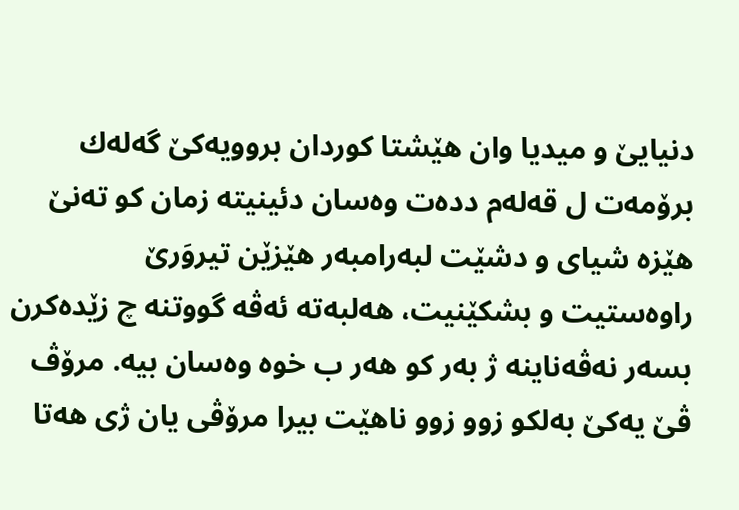دنیایێ و میدیا وان هێشتا كوردان بروویه‌كێ گه‌له‌ك برۆمه‌ت ل قه‌له‌م دده‌ت وه‌سان دئینیته‌ زمان كو ته‌نێ هێزه‌ شیای و دشێت لبه‌رامبه‌ر هێزێن تیروَرێ راوه‌ستیت و بشكێنیت، هه‌لبه‌ته‌ ئه‌ڤه‌ گووتنه‌ چ زێده‌كرن بسه‌ر نه‌ڤه‌ناینه‌ ژ به‌ر كو هه‌ر ب خوه‌ وه‌سان بیه‌. مرۆڤ ڤێ یه‌كێ به‌لكو زوو زوو ناهێت بیرا مرۆڤی یان ژی هه‌تا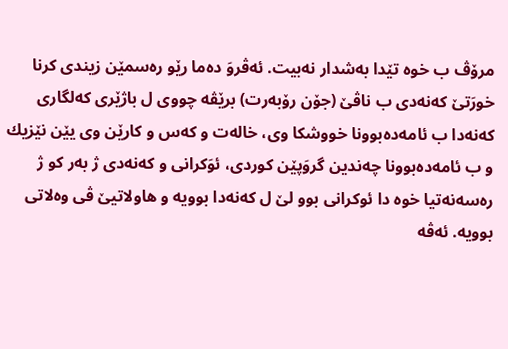مرۆڤ ب خوه‌ تێدا به‌شدار نه‌بیت. ئه‌ڤروَ ده‌ما رێو ره‌سمێن زیندی كرنا خورَتێ كه‌نه‌دی ب ناڤێ (جۆن رۆبه‌رت) برێڤه‌ چووی ل باژێری كه‌لگاری كه‌نه‌دا ب ئامه‌ده‌بوونا خووشكا وی، خاله‌ت و كه‌س و كارێن وی یێن نێزیك و ب ئامه‌ده‌بوونا چه‌ندین گروَپێن كوردی، ئوَكرانی و كه‌نه‌دی ژ به‌ر كو ژ ره‌سه‌نه‌تیا خوه‌ دا ئوكرانی بوو لێ ل كه‌نه‌دا بوویه‌ و هاولاتیێ ڤی وه‌لاتی بوویه‌. ئه‌ڤه‌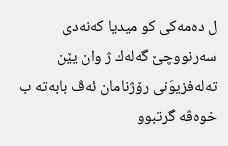ل ده‌مه‌كی كو میدیا كه‌نه‌دی سه‌رنووچێ گه‌له‌ك ژ وان یێن ته‌له‌فزیوَنی رۆژنامان ئه‌ڤ بابه‌ته‌ ب خوه‌ڤه‌ گرتبوو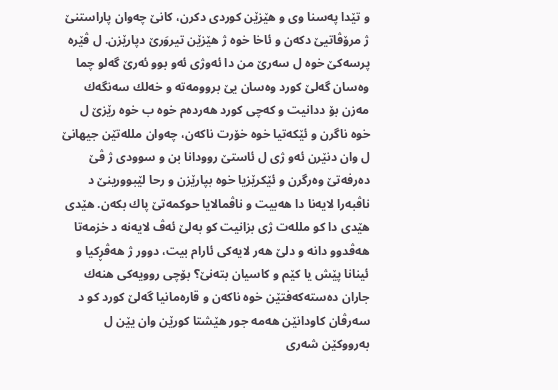و تێدا په‌سنا وی و هێزێن كوردی دكرن، كانێ چه‌وان پاراستنێ ژ مرۆڤاتیێ دكه‌ن و ئاخا خوه‌ ژ هێزێن تیروَرێ دپارێزن. ل ڤێره‌ پرسه‌كێ خوه‌ ل سه‌رێ من دا ئه‌وژی ئه‌و بوو ئه‌رێ گه‌لو چما وه‌سان گه‌لێ كورد وه‌سان یێ بروومه‌ته‌ و خه‌لك سه‌نگه‌ك مه‌زن بۆ ددانیت و كه‌چی كورد هه‌رده‌م خوه‌ ب خوه‌ رێزێ ل خوه‌ ناگرن و ئێكه‌تیا خوه‌ خۆرت ناكه‌ن، چه‌وان ملله‌تێن جیهانێ ل وان دنێرن ئه‌و ژی ل ئاستێ روودانا بن و سوودی ژ ڤێ ده‌رفه‌تێ وه‌رگرن و ئێكرێزیا خوه‌ بپارێزن و رحا لێبوورینێ د ناڤبه‌را لایه‌نا دا هه‌بیت و ناڤمالایا حوكمه‌تێ پاك بكه‌ن. هێدی هێدی دا كو ملله‌ت ژی بزانیت كو به‌لێ ئه‌ڤ لایه‌نه‌ د خزمه‌تا هه‌ڤدوو دانه‌ و دلێ هه‌ر لایه‌كی ئارام بیت، دوور ژ هه‌ڤڕكیا و ئینانا پێش یا كێم و كاسیان بته‌نێ؟ بۆچی روویه‌كی هنه‌ك جاران ده‌سته‌كه‌فتێن خوه‌ ناكه‌ن و قاره‌مانیا گه‌لێ كورد كو د سه‌رڤان كاودانێن هه‌مه‌ جور هێشتا كورێن وان یێن ل به‌رووكێن شه‌ری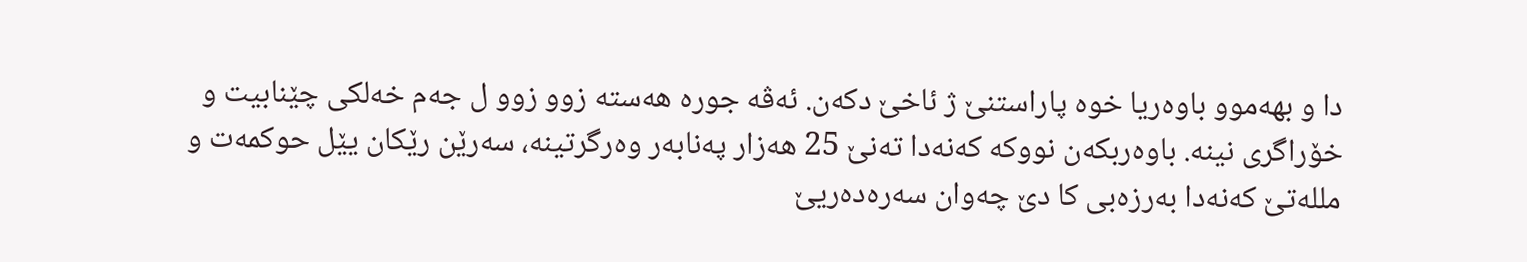دا و بهه‌موو باوه‌ریا خوه‌ پاراستنێ ژ ئاخێ دكه‌ن. ئه‌ڤه‌ جوره‌ هه‌سته‌ زوو زوو ل جه‌م خه‌لكی چێنابیت و خۆراگری نینه‌. باوه‌ربكه‌ن نووكه‌ كه‌نه‌دا ته‌نێ 25 هه‌زار په‌نابه‌ر وه‌رگرتینه‌، سه‌رێن رێكان یێل حوكمه‌ت و ملله‌تێ كه‌نه‌دا به‌رزه‌بی كا دێ چه‌وان سه‌ره‌ده‌ریێ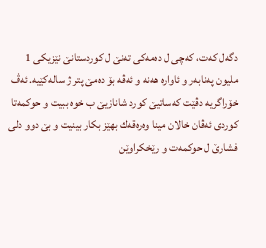دگه‌ل كه‌ت، كه‌چی ل ده‌مه‌كی ته‌نێ ل كوردستانێ نێزیكی 1 ملیون په‌نابه‌ر و ئاواره‌ هه‌نه‌ و ئه‌ڤه‌ بۆ ده‌مێ پتر ژ ساله‌كێیه‌. ئه‌ڤ خۆراگریه‌ دڤێت كه‌ساتیێ كورد شانازیێ ب خوه‌ ببیت و حوكمه‌تا كوردی ئه‌ڤان خالان مینا وه‌ره‌قه‌ك بهێز بكار بینیت و بێ دوو دلی فشارێ ل حوكمه‌ت و رێخكراوێن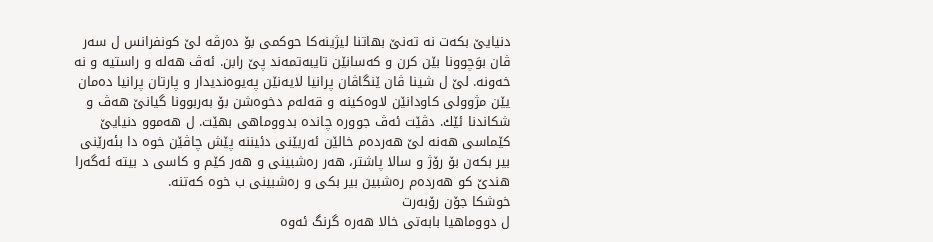دنیایێ بكه‌ت نه‌ ته‌نێ بهاتنا لیژینه‌كا حوكمی بۆ ده‌رڤه‌ لێ كونفرانس ل سه‌ر ڤان بوَچوونا بێن كرن و كه‌سانێن تایبه‌تمه‌ند پێ رابن. ئه‌ڤ هه‌له‌ و راستیه‌ و نه‌ خه‌ونه‌. لێ ل شینا ڤان ێنگاڤان پرانیا لایه‌نێن په‌یوه‌ندیدار و پارتان پرانیا ده‌مان یێن مژوولی كاودانێن لاوه‌كینه‌ و قه‌له‌م دخوه‌شن بۆ به‌ربوونا گیانێ هه‌ڤ و شكاندنا ئێك. دڤێت ئه‌ڤ جووره‌ چانده‌ بدووماهی بهێت. ل هه‌موو دنیایێ كێماسی هه‌نه‌ لێ هه‌رده‌م خالێن ئه‌ریێنی دئیننه‌ پێش چاڤێن خوه‌ دا بئه‌رێنی بیر بكه‌ن بۆ رۆژ و سالا پاشتر، هه‌ر ره‌شبینی و هه‌ر كێم و كاسی د بیته‌ ئه‌گه‌را هندێ كو هه‌رده‌م ره‌شبین بیر بكی و ره‌شبینی ب خوه‌ كه‌تنه‌.
خوشكا جۆن رۆبه‌رت
ل دووماهیا بابه‌تی خالا هه‌ره‌ گرنگ ئه‌وه‌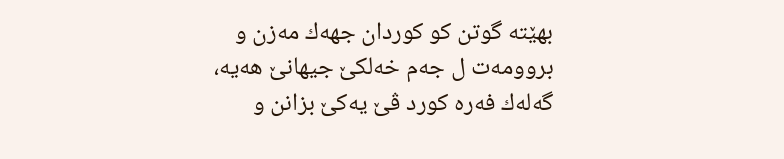بهێته‌ گوتن كو كوردان جهه‌ك مه‌زن و بروومه‌ت ل جه‌م خه‌لكێ جیهانێ هه‌یه‌، گه‌له‌ك فه‌ره‌ كورد ڤێ یه‌كێ بزانن و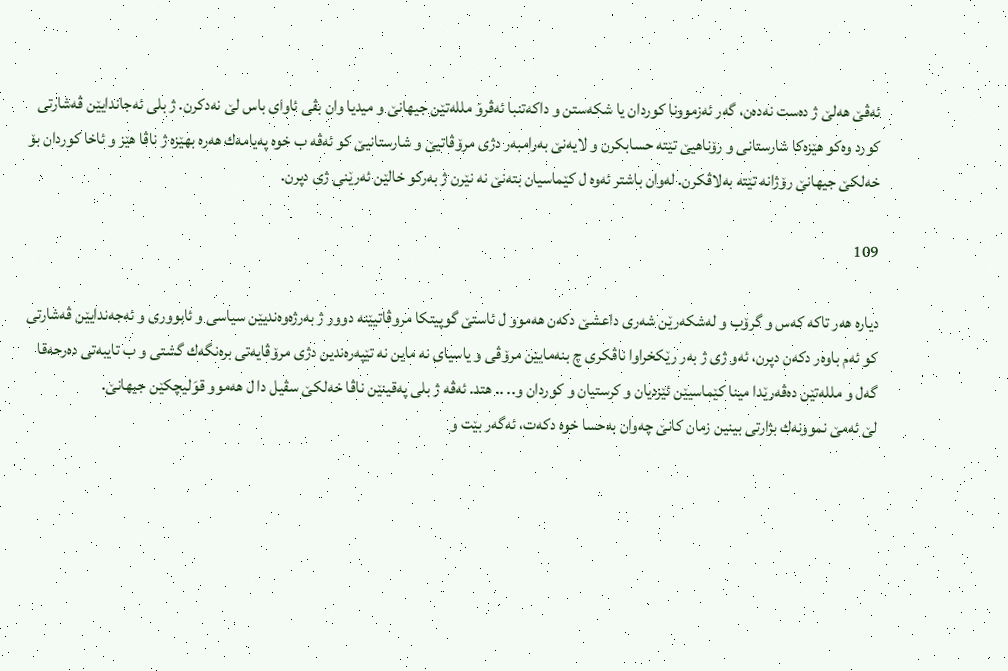ئه‌ڤێ هه‌لێ ژ ده‌ست نه‌ده‌ن، گه‌ر ئه‌زموونا كوردان یا شكه‌ستن و داكه‌تنبا ئه‌ڤروَ ملله‌تێن جیهانێ و میدیا وان بڤی ئاوای باس لێ نه‌دكرن. ژ بلی ئه‌جاندایێن ڤه‌شارتی كورد وه‌كو هێزه‌كا شارستانی و رۆناهیێ تێته‌ حسابكرن و لایه‌نێ به‌رامبه‌ر دژی مرۆڤاتیێ و شارستانیێ كو ئه‌ڤه‌ ب خوه‌ په‌یامه‌ك هه‌ره‌ بهێزه‌ ژ ناڤا هێز و ئاخا كوردان بۆ خه‌لكێ جیهانێ رۆژانه‌ تێته‌ به‌لاڤكرن. له‌وان باشتر ئه‌وه‌ ل كێماسیان بته‌نێ نه‌ نێرن ژ به‌ركو خالێن ئه‌رێنی ژی دپرن.

109

دیاره‌ هه‌ر تاكه‌ كه‌س و گرۆب و له‌شكه‌رێن شه‌ری داعشێ دكه‌ن هه‌موو ل ئاستێ گوپیتكا مروڤاتیێنه‌ دوور ژ به‌رژه‌وه‌ندیێن سیاسی و ئابووری و ئه‌جه‌ندایێن ڤه‌شارتی كو ئه‌م باوه‌ر دكه‌ن دپرن، ئه‌و ژی ژ به‌ر رێكخراوا ناڤكری چ بنه‌مایێن مرۆڤی و یاسیای نه‌ ماین نه‌ تێپه‌ره‌ندین دژی مرۆڤایه‌تی بره‌نگه‌ك گشتی و ب تایبه‌تی ده‌رحه‌قا گه‌ل و ملله‌تێن ده‌ڤه‌رێدا مینا كێماسیێن ئێزدیان و كرستیان و كوردان و.. .. هتد. ئه‌ڤه‌ ژ بلی په‌قینێن ناڤا خه‌لكێ سڤیل دا ل هه‌موو قوَلیچكێن جیهانێ.
لێ ئه‌مێ نموونه‌ك بژارتی بینین زمان كانێ چه‌وان به‌حسا خوه‌ دكه‌ت، ئه‌گه‌ر بێت و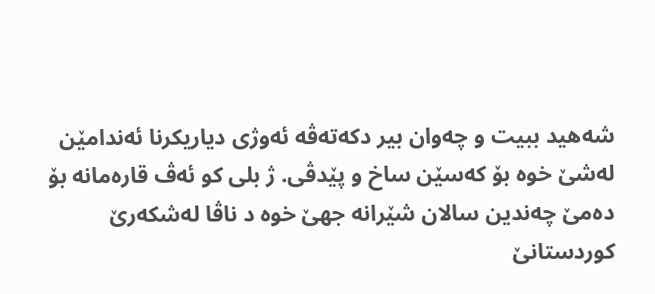شه‌هید ببیت و چه‌وان بیر دكه‌ته‌ڤه‌ ئه‌وژی دیاریكرنا ئه‌ندامێن له‌شێ خوه‌ بۆ كه‌سێن ساخ و پێدڤی. ژ بلی كو ئه‌ڤ قاره‌مانه‌ بۆ ده‌مێ چه‌ندین سالان شێرانه‌ جهێ خوه‌ د ناڤا له‌شكه‌رێ كوردستانێ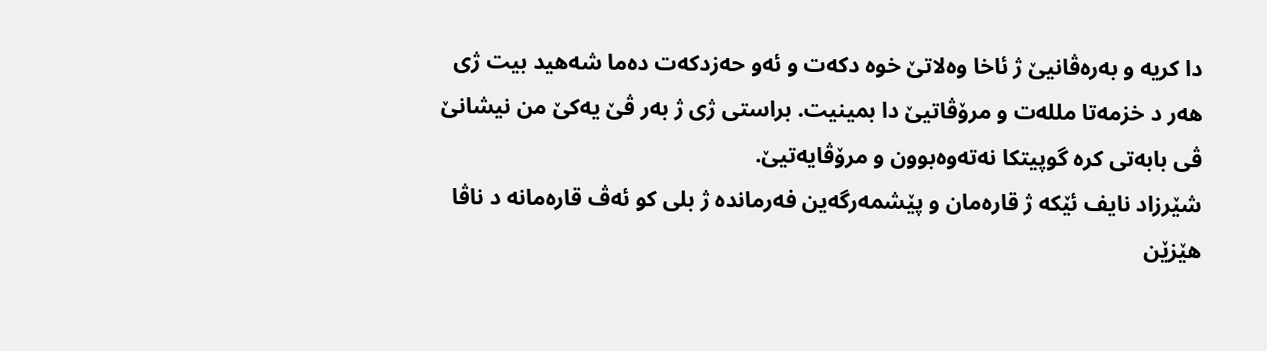دا كریه‌ و به‌ره‌ڤانیێ ژ ئاخا وه‌لاتێ خوه‌ دكه‌ت و ئه‌و حه‌زدكه‌ت ده‌ما شه‌هید بیت ژی هه‌ر د خزمه‌تا ملله‌ت و مرۆڤاتیێ دا بمینیت. براستی ژی ژ به‌ر ڤێ یه‌كێ من نیشانێ ڤی بابه‌تی كره‌ گوپیتكا نه‌ته‌وه‌بوون و مرۆڤایه‌تیێ.
شێرزاد نایف ئێكه‌ ژ قاره‌مان و پێشمه‌رگه‌ین فه‌رمانده‌ ژ بلی كو ئه‌ڤ قاره‌مانه‌ د ناڤا هێزێن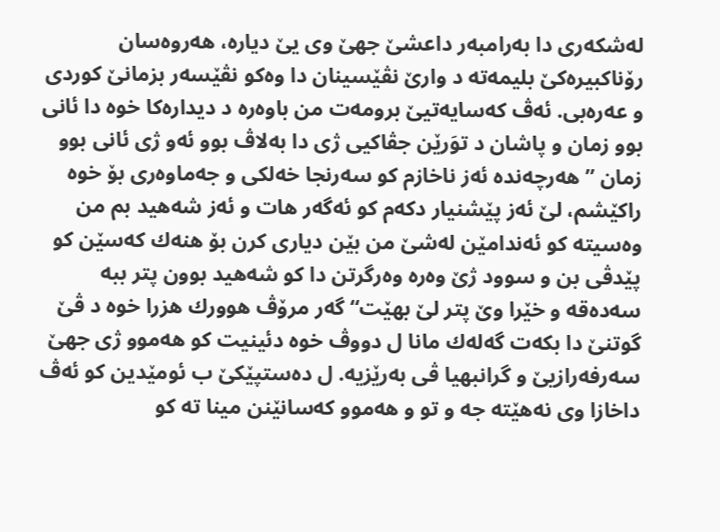له‌شكه‌ری دا به‌رامبه‌ر داعشێ جهێ وی یێ دیاره‌، هه‌روه‌سان رۆناكبیره‌كێ بلیمه‌ته‌ د وارێ نڤێسینان دا وه‌كو نڤێسه‌ر بزمانێ كوردی و عه‌ره‌بی. ئه‌ڤ كه‌سایه‌تیێ برومه‌ت من باوه‌ره‌ د دیداره‌كا خوه‌ دا ئانی بوو زمان و پاشان د توَرێن جڤاكیی ژی دا به‌لاڤ بوو ئه‌و ژی ئانی بوو زمان ” هه‌رچه‌نده‌ ئه‌ز ناخازم كو سه‌رنجا خه‌لكی و جه‌ماوه‌ری بۆ خوه‌ راكێشم، لێ ئه‌ز پێشنیار دكه‌م كو ئه‌گه‌ر هات و ئه‌ز شه‌هید بم من وه‌سیته‌ كو ئه‌ندامێن له‌شێ من بێن دیاری كرن بۆ هنه‌ك كه‌سێن كو پێدڤی بن و سوود ژێ وه‌ره‌ وه‌رگرتن دا كو شه‌هید بوون پتر ببه‌ سه‌ده‌قه‌ و خێرا وێ پتر لێ بهێت“ گه‌ر مرۆڤ هوورك هزرا خوه‌ د ڤێ گوتنێ دا بكه‌ت گه‌له‌ك مانا ل دووڤ خوه‌ دئینیت كو هه‌موو ژی جهێ سه‌رفه‌رازیێ و گرانبهیا ڤی به‌رێزیه‌. ل ده‌ستپێكێ ب ئومێدین كو ئه‌ڤ داخازا وی نه‌هێته‌ جه و تو و هه‌موو كه‌سانێنن مینا ته‌ كو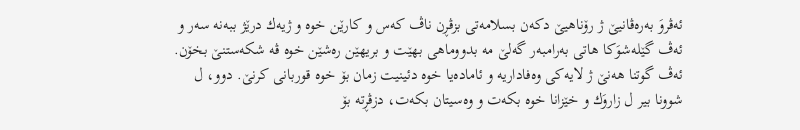ئه‌ڤروَ به‌ره‌ڤانیێ ژ رۆناهیێ دكه‌ن بسلامه‌تی بزڤڕن ناڤ كه‌س و كارێن خوه‌ و ژیه‌ك درێژ ببه‌نه‌ سه‌ر و ئه‌ڤ گێله‌شوَكا هاتی به‌رامبه‌ر گه‌لێ مه‌ بدووماهی بهێت و بریهێن ره‌شێن خوه‌ ڤه‌ شكه‌ستنێ بخۆن. ئه‌ڤ گوتنا هه‌نێ ژ لایه‌كی وه‌فاداریه‌ و ئاماده‌یا خوه‌ دئینیت زمان بۆ خوه‌ قوربانی كرنێ. دوو، ل شوونا بیر ل زاروَك و خێزانا خوه‌ بكه‌ت و وه‌سیتان بكه‌ت، دزڤڕته‌ بۆ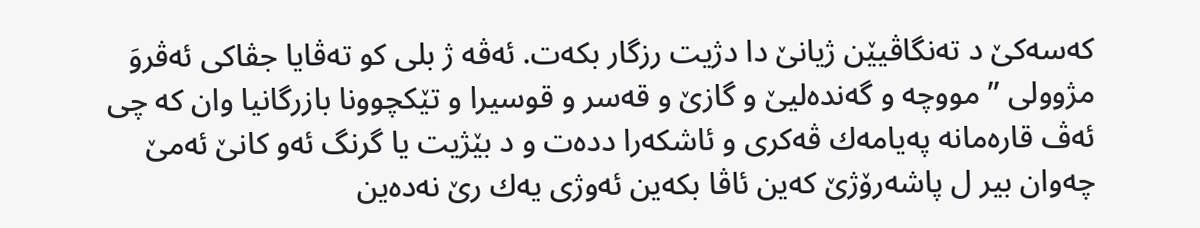كه‌سه‌كێ د ته‌نگاڤیێن ژیانێ دا دژیت رزگار بكه‌ت. ئه‌ڤه‌ ژ بلی كو ته‌ڤایا جڤاكی ئه‌ڤروَ مژوولی ” مووچه‌ و گه‌نده‌لیێ و گازێ و قه‌سر و قوسیرا و تێكچوونا بازرگانیا وان كه‌ چی ئه‌ڤ قاره‌مانه‌ په‌یامه‌ك ڤه‌كری و ئاشكه‌را دده‌ت و د بێژیت یا گرنگ ئه‌و كانێ ئه‌مێ چه‌وان بیر ل پاشه‌رۆژێ كه‌ین ئاڤا بكه‌ین ئه‌وژی یه‌ك رێ نه‌ده‌ین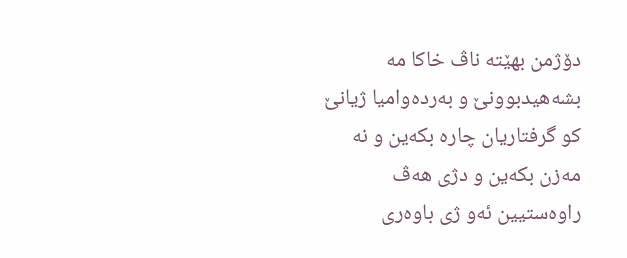دۆژمن بهێته‌ ناڤ خاكا مه‌ بشه‌هیدبوونێ و به‌رده‌وامیا ژیانێ كو گرفتاریان چاره‌ بكه‌ین و نه‌ مه‌زن بكه‌ین و دژی هه‌ڤ راوه‌ستیین ئه‌و ژی باوه‌ری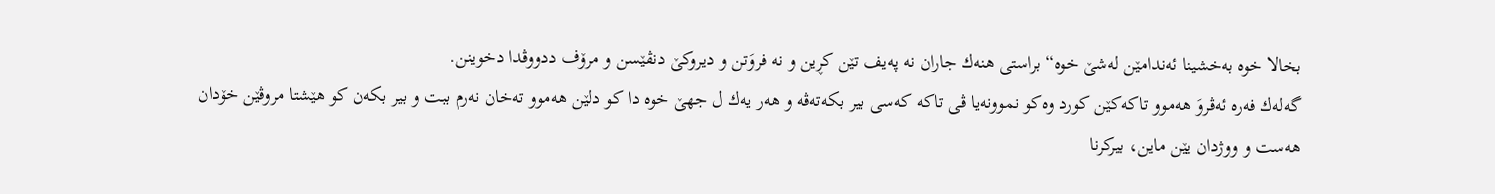بخالا خوه‌ به‌خشینا ئه‌ندامێن له‌شێ خوه‌“ براستی هنه‌ك جاران نه‌ په‌یف تێن كڕین و نه‌ فروَتن و دیروكێ دنڤێسن و مرۆف ددووڤدا دخوینن.
گه‌له‌ك فه‌ره‌ ئه‌ڤروَ هه‌موو تاكه‌كێن كورد وه‌كو نموونه‌یا ڤی تاكه‌ كه‌سی بیر بكه‌ته‌ڤه‌ و هه‌ر یه‌ك ل جهێ خوه‌ دا كو دلێن هه‌موو ته‌خان نه‌رم ببت و بیر بكه‌ن كو هێشتا مروڤێن خۆدان هه‌ست و ووژدان یێن ماین، بیركرنا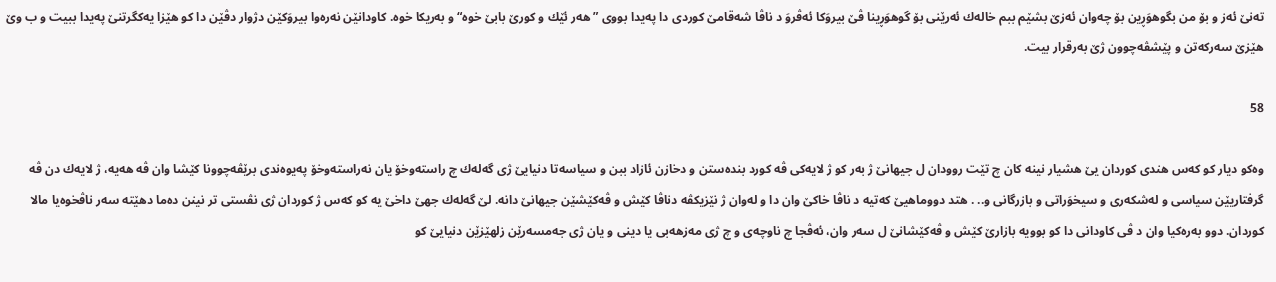ته‌نێ ئه‌ز و بۆ من بگوهوَڕین بۆ چه‌وان ئه‌زێ بشێم ببم خاله‌ك ئه‌رێنی بۆ گوهوَڕینا ڤێ بیروَكا ئه‌ڤروَ د ناڤا شه‌قامێ كوردی دا په‌یدا بووی ” هه‌ر ئێك و كورێ بابێ خوه‌“ و به‌ریكا خوه‌. كاودانێن نه‌ره‌وا بیروَكێن دژوار دڤێن دا كو هێزا یه‌كگرتنێ په‌یدا ببیت و ب وێ هێزێ سه‌ركه‌تن و پێشڤه‌چوون ژێ به‌رقرار بیت.

58

وه‌كو دیار كو كه‌س هندی كوردان یێ هشیار نینه‌ كان چ تێت روودان ل جیهانێ ژ به‌ر كو ژ لایه‌كی ڤه‌ كورد بنده‌ستن و دخازن ئازاد ببن و سیاسه‌تا دنیایێ ژی گه‌له‌ك چ راسته‌وخۆ یان نه‌راسته‌وخۆ په‌یوه‌ندی برێڤه‌چوونا كێشا وان ڤه‌ هه‌یه‌، ژ لایه‌ك دن ڤه‌ گرفتاریێن سیاسی و له‌شكه‌ری و سیخوَراتی و بازرگانی و.. . هتد دووماهیێ كه‌تیه‌ د ناڤا خاكێ وان دا و له‌وان ژ نێزیكڤه‌ دناڤا كێش و ڤه‌كێشێن جیهانێ دانه‌. لێ گه‌له‌ك جهێ داخێ یه‌ كو كه‌س ژ كوردان ژی نڤستی تر نینن ده‌ما دهێته‌ سه‌ر ناڤخوه‌یا مالا كوردان. دوو به‌ره‌كیا وان د ڤی كاودانی دا كو بوویه‌ بازارێ كێش و ڤه‌كێشانێ ل سه‌ر وان، ئه‌ڤجا چ ناوچه‌ی و چ ژی مه‌زهه‌بی یا دینی و یان ژی جه‌مسه‌رێن زلهێزێن دنیایێ كو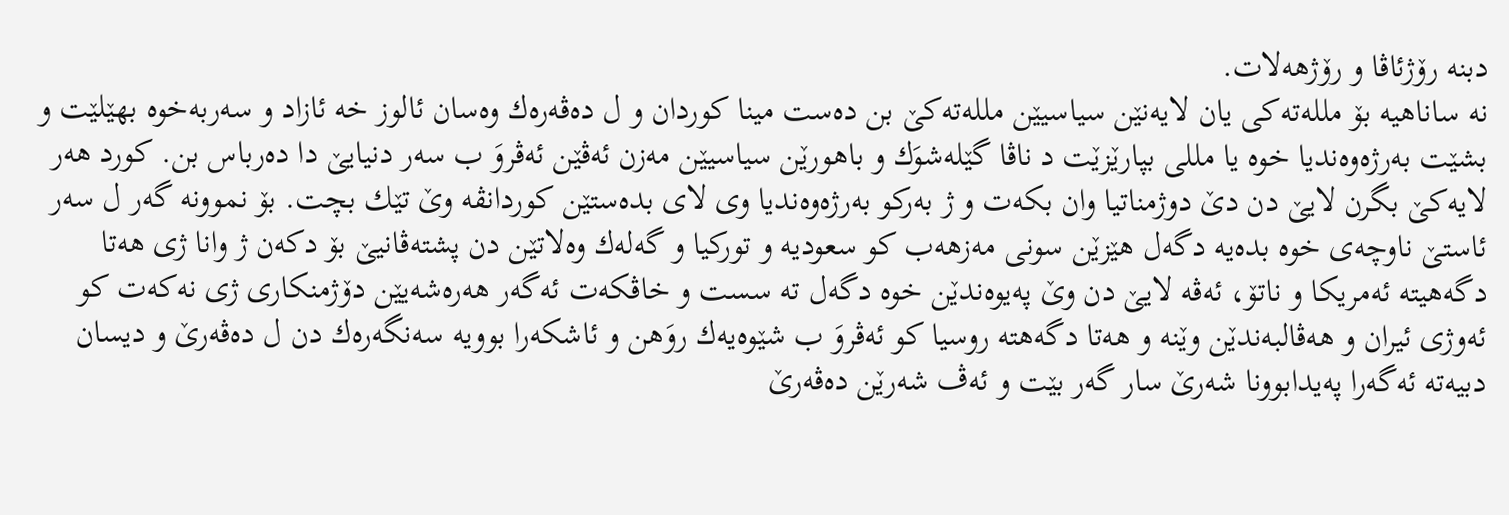دبنه‌ رۆژئاڤا و رۆژهه‌لات.
نه‌ ساناهیه‌ بۆ ملله‌ته‌كی یان لایه‌نێن سیاسیێن ملله‌ته‌كێ بن ده‌ست مینا كوردان و ل ده‌ڤه‌ره‌ك وه‌سان ئالوز خه‌ ئازاد و سه‌ربه‌خوه‌ بهێلێت و بشێت به‌رژه‌وه‌ندیا خوه‌ یا مللی بپارێزێت د ناڤا گێله‌شوَك و باهورێن سیاسیێن مه‌زن ئه‌ڤێن ئه‌ڤروَ ب سه‌ر دنیایێ دا ده‌رباس بن. كورد هه‌ر لایه‌كێ بگرن لایێ دن دێ دوژمناتیا وان بكه‌ت و ژ به‌ركو به‌رژه‌وه‌ندیا وی لای بده‌ستێن كوردانڤه‌ وێ تێك بچت. بۆ نموونه‌ گه‌ر ل سه‌ر ئاستێ ناوچه‌ی خوه‌ بده‌یه‌ دگه‌ل هێزێن سونی مه‌زهه‌ب كو سعودیه‌ و توركیا و گه‌له‌ك وه‌لاتێن دن پشته‌ڤانیێ بۆ دكه‌ن ژ وانا ژی هه‌تا دگه‌هیته‌ ئه‌مریكا و ناتۆ، ئه‌ڤه‌ لایێ دن وێ په‌یوه‌ندێن خوه‌ دگه‌ل ته‌ سست و خاڤكه‌ت ئه‌گه‌ر هه‌ره‌شه‌یێن دۆژمنكاری ژی نه‌كه‌ت كو ئه‌وژی ئیران و هه‌ڤالبه‌ندێن وێنه‌ و هه‌تا دگه‌هته‌ روسیا كو ئه‌ڤروَ ب شێوه‌یه‌ك روَهن و ئاشكه‌را بوویه‌ سه‌نگه‌ره‌ك دن ل ده‌ڤه‌رێ و دیسان دبیه‌ته‌ ئه‌گه‌را په‌یدابوونا شه‌رێ سار گه‌ر بێت و ئه‌ڤ شه‌رێن ده‌ڤه‌رێ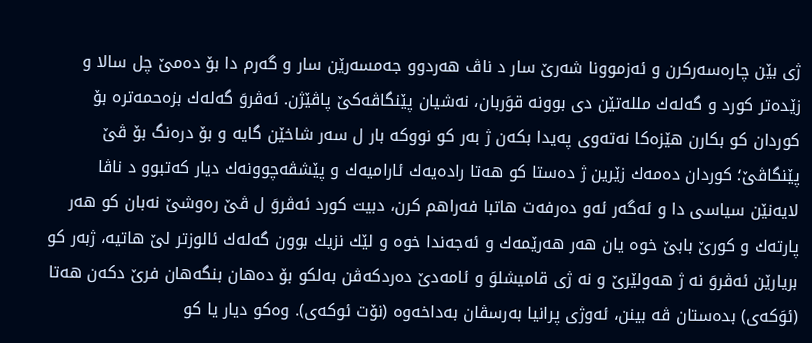ژی بێن چاره‌سه‌ركرن و ئه‌زموونا شه‌رێ سار د ناڤ هه‌ردوو جه‌مسه‌رێن سار و گه‌رم دا بۆ ده‌مێ چل سالا و زێده‌تر كورد و گه‌له‌ك ملله‌تێن دی بوونه‌ قوَربان، نه‌شیان پێنگاڤه‌كێ پاڤێژن. ئه‌ڤروَ گه‌له‌ك بزه‌حمه‌تره‌ بۆ كوردان كو بكارن هێزه‌كا نه‌ته‌وی په‌یدا بكه‌ن ژ به‌ر كو نووكه‌ بار ل سه‌ر شاخێن گایه‌ و بۆ دره‌نگ بۆ ڤێ پێنگاڤێ؛ كوردان ده‌مه‌ك زێرین ژ ده‌ستا كو هه‌تا راده‌یه‌ك ئارامیه‌ك و پێشڤه‌چوونه‌ك دیار كه‌تبوو د ناڤا لایه‌نێن سیاسی دا و ئه‌گه‌ر ئه‌و ده‌رفه‌ت هاتبا فه‌راهم كرن، دبیت كورد ئه‌ڤروَ ل ڤێ ره‌وشێ نه‌بان كو هه‌ر پارته‌ك و كورێ بابێ خوه‌ یان هه‌ر هه‌رێمه‌ك و ئه‌جه‌ندا خوه‌ و لێك نزیك بوون گه‌له‌ك ئالوزتر لێ هاتیه‌، ژبه‌ر كو بریارێن ئه‌ڤروَ نه‌ ژ هه‌ولێرێ و نه‌ ژی قامیشلوَ و ئامه‌دێ ده‌ردكه‌ڤن به‌لكو بۆ ده‌هان بنگه‌هان فرێ دكه‌ن هه‌تا (ئوَكه‌ی) بده‌ستان ڤه‌ بینن، ئه‌وژی پرانیا به‌رسڤان به‌داخه‌وه‌ (نۆت ئوكه‌ی). وه‌كو دیار یا كو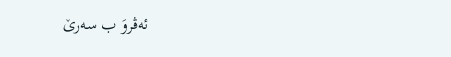ئه‌ڤروَ ب سه‌رێ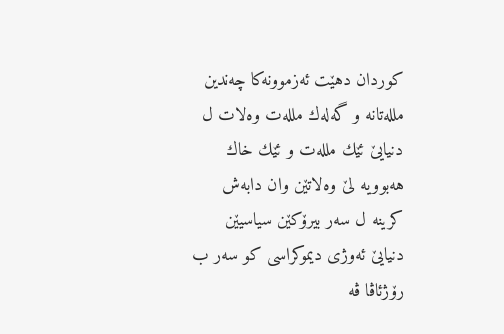كوردان دهێت ئه‌زموونه‌كا چه‌ندین ملله‌تانه‌ و گه‌له‌ك ملله‌ت وه‌لات ل دنیایێ ئێك ملله‌ت و ئێك خاك هه‌بوویه‌ لێ وه‌لاتێن وان دابه‌ش كرینه‌ ل سه‌ر بیرۆكێن سیاسیێن دنیایێ ئه‌وژی دیموكراسی كو سه‌ر ب رۆژئاڤا ڤه‌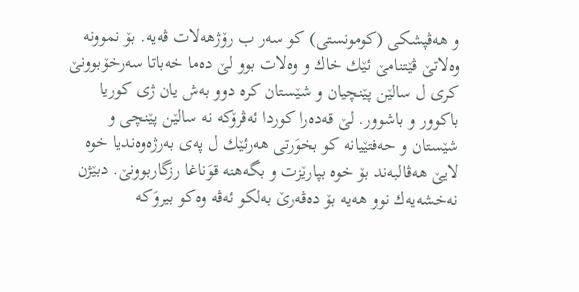و هه‌ڤپشكی (كومونستی) كو سه‌ر ب رۆژهه‌لات ڤه‌یه‌. بۆ نموونه‌ وه‌لاتێ ڤێتنامێ ئێك خاك و وه‌لات بوو لێ ده‌ما خه‌باتا سه‌رخۆبوونێ كری ل سالێن پێنچیان و شێستان كره‌ دوو به‌ش یان ژی كوریا باكوور و باشوور. لێ قه‌ده‌را كوردا ئه‌ڤرۆكه‌ نه‌ سالێن پێنچی و شێستان و حه‌فتێیانه‌ كو بخوَرتی هه‌رئێك ل په‌ی به‌رژه‌وه‌ندیا خوه‌ لایێ هه‌ڤالبه‌ند بۆ خوه‌ بپارێزت و بگه‌هنه‌ قوَناغا رزگاربوونێ. دبێژن نه‌خشه‌یه‌ك نوو هه‌یه‌ بۆ ده‌ڤه‌رێ به‌لكو ئه‌ڤه‌ وه‌كو بیروَكه‌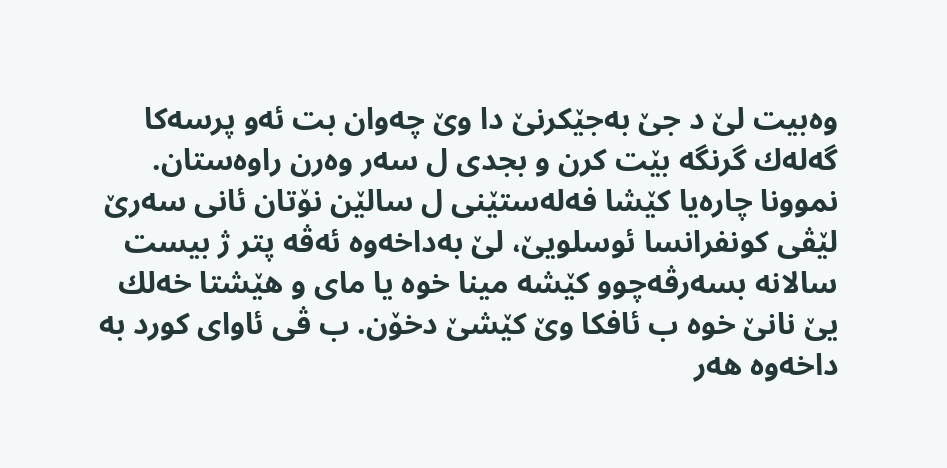وه‌بیت لێ د جێ به‌جێكرنێ دا وێ چه‌وان بت ئه‌و پرسه‌كا گه‌له‌ك گرنگه‌ بێت كرن و بجدی ل سه‌ر وه‌رن راوه‌ستان. نموونا چاره‌یا كێشا فه‌له‌ستێنی ل سالێن نۆتان ئانی سه‌رێ لێڤی كونفرانسا ئوسلویێ، لێ به‌داخه‌وه‌ ئه‌ڤه‌ پتر ژ بیست سالانه‌ بسه‌رڤه‌چوو كێشه‌ مینا خوه‌ یا مای و هێشتا خه‌لك یێ نانێ خوه‌ ب ئافكا وێ كێشێ دخۆن. ب ڤی ئاوای كورد به‌ داخه‌وه‌ هه‌ر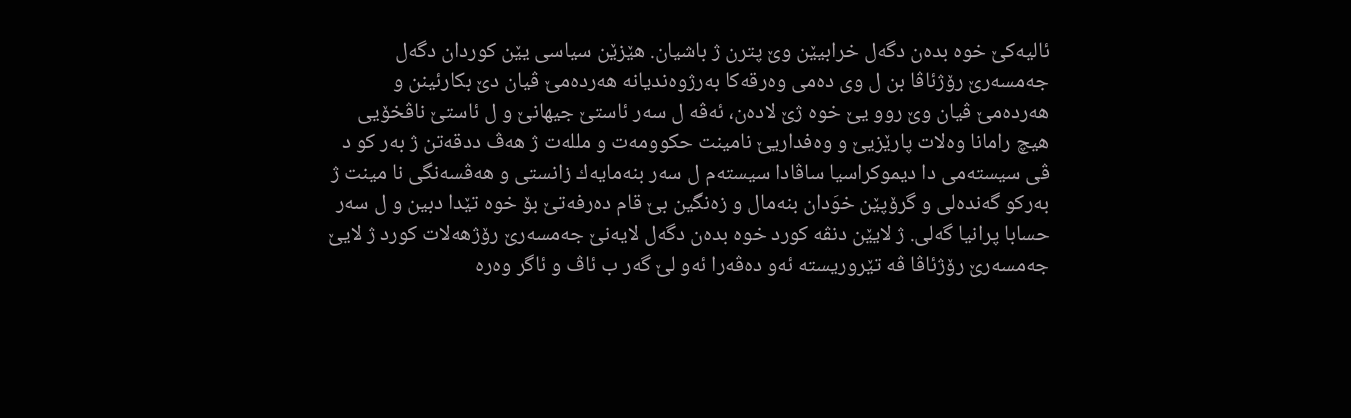ئالیه‌كێ خوه‌ بده‌ن دگه‌ل خرابیێن وێ پترن ژ باشیان. هێزێن سیاسی یێن كوردان دگه‌ل جه‌مسه‌رێ رۆژئاڤا بن ل وی ده‌می وه‌رقه‌كا به‌رژوه‌ندیانه‌ هه‌رده‌مێ ڤیان دێ بكارئینن و هه‌رده‌مێ ڤیان وێ روو یێ خوه‌ ژێ لاده‌ن، ئه‌ڤه‌ ل سه‌ر ئاستێ جیهانێ و ل ئاستێ ناڤخۆیی هیچ رامانا وه‌لات پارێزیێ و وه‌فداریێ نامینت حكوومه‌ت و ملله‌ت ژ هه‌ڤ ددقه‌تن ژ به‌ر كو د ڤی سیسته‌می دا دیموكراسیا ساڤادا سیسته‌م ل سه‌ر بنه‌مایه‌ك زانستی و هه‌ڤسه‌نگی نا مینت ژ به‌ركو گه‌نده‌لی و گرۆپێن خوَدان بنه‌مال و زه‌نگین بێ قام ده‌رفه‌تێ بۆ خوه‌ تێدا دبین و ل سه‌ر حسابا پرانیا گه‌لی. ژ لایێن دنڤه‌ كورد خوه‌ بده‌ن دگه‌ل لایه‌نێ جه‌مسه‌رێ رۆژهه‌لات كورد ژ لایێ جه‌مسه‌رێ رۆژئاڤا ڤه‌ تێروریسته‌ ئه‌و ده‌ڤه‌را ئه‌و لێ گه‌ر ب ئاڤ و ئاگر وه‌ره‌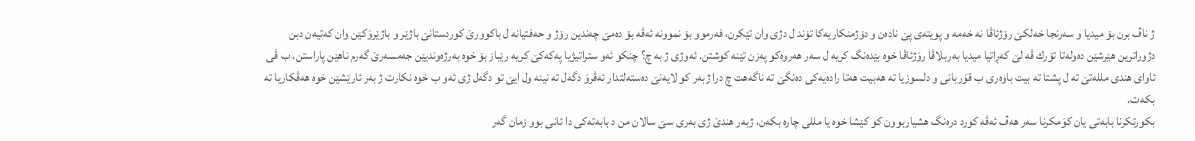ژ ناڤ برن بۆ میدیا و سه‌رنجا خه‌لكێ رۆژئاڤا نه‌ خه‌مه‌ و پویته‌ی پێ ناده‌ن و دۆژمنكاریه‌كا تۆند ل دژی وان تێكرن، فه‌رموو بۆ نموونه‌ ئه‌ڤه‌ بۆ ده‌مێ چه‌ندین رۆژ و حه‌فتیانه‌ ل باكوورێ كوردستانێ باژێر و باژێروَكێن وان كه‌تیه‌ن دبن دژوراترین هێرشێن ده‌وله‌تا تۆرك ڤه‌ لێ كه‌ڕاتیا میدیا به‌ربلاڤا روَژئاڤا خوه‌ بێده‌نگ كریه‌ ل سه‌ر هه‌روه‌كو په‌زن تێنه‌ كوشتن. ئه‌وژی ژ به‌ چ؟ چنكو ئه‌و ستراتیژیا په‌كه‌كێ كریه‌ رێباز بۆ خوه‌ به‌رژه‌وندیێن جه‌مسه‌رێ گه‌رم ناهێن پاراستن. ب ڤی ئاوای هندی ملله‌تێ ته‌ ل پشتا ته‌ بیت باوه‌ری ب قوَربانی و دلسوزیا ته‌ هه‌بیت هه‌تا راده‌یه‌كی ده‌نگێ ته‌ ناگه‌هت چ درا ژبه‌ر كو لایه‌نێ ده‌سته‌لتدار ئه‌ڤروَ دگه‌ل ته‌ نینه‌ ول ایێ تو دگه‌ل ژی ئه‌و ب خوه‌ نكارت ژ به‌ر ئارێشێن خوه‌ هه‌ڤكاریا ته‌ بكه‌ت.
بكورتكرنا بابه‌تی یان كوَمكرنا سه‌ر هه‌ڤ ئه‌ڤه‌ كورد دره‌نگ هشیاربوون كو كێشا خوه‌ یا مللی چاره‌ بكه‌ن، ژبه‌ر هندێ ژی به‌ری سێ سالان من د بابه‌ته‌كی دا ئانی بوو زمان گه‌ر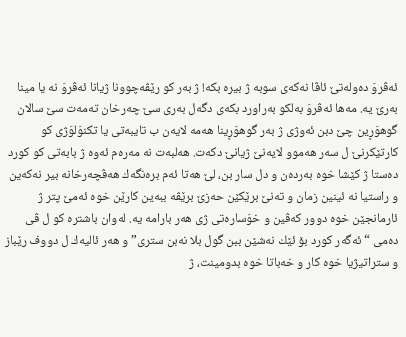ئه‌ڤروَ ده‌وله‌تێ ئاڤا نه‌كه‌ی سوبه‌ ژ بیره‌ بكه‌! ژ به‌ر كو رێڤه‌چوونا ژیانا ئه‌ڤروَ نه‌ یا مینا به‌رێ یه‌. مه‌ها ئه‌ڤروَ به‌لكو به‌راورد بكه‌ی دگه‌ل به‌ری سێ چه‌رخان ته‌مه‌ت سێ سالان گوهوَڕین چێ دبن ئه‌وژی ژ به‌ر گوهوَڕینا هه‌مه‌ لایه‌ن ب تایبه‌تی یا تكنوَلوَژی كو كارتێكرنێ ل سه‌ر هه‌موو لایه‌نێ ژیانێ دكه‌ت. هه‌لبه‌ت نه‌ مه‌ره‌م ئه‌وه‌ ژ بابه‌تی كو كورد ده‌ستا ژ كێشا خوه‌ به‌رده‌ن و دل سار بن، لێ هه‌تا ئه‌م بره‌نگه‌ك هه‌ڤچه‌رخانه‌ بیر نه‌كه‌ین و راستیا نه‌ ئینین زمان و ته‌نێ برێكێن حه‌زێ برێڤه‌ ببه‌ین كارێن خوه‌ ئه‌مێ پتر ژ ئارمانجێن خوه‌ دوور كه‌ڤین و خوَساره‌تی ژی هه‌ر بارامه‌ یه‌. له‌وان باشتره‌ كو ل ڤی ده‌می “ئه‌گه‌ر كورد بۆ ئێك نه‌شێن ببن گول بلا نه‌بن ستری” و هه‌ر ئالیه‌ك ل دووف رێباز و ستراتیژیا خوه‌ كار و خه‌باتا خوه‌ بدومینت، ژ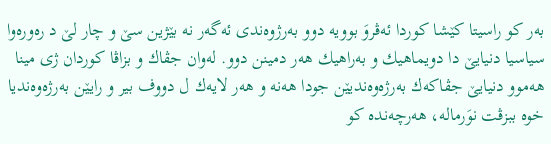به‌ر كو راسیتا كێشا كوردا ئه‌ڤروَ بوویه‌ دوو به‌رژوه‌ندی ئه‌گه‌ر نه‌ بێژین سێ و چار لێ د ره‌وره‌وا سیاسیا دنیایێ دا دویماهیك و به‌راهیك هه‌ر دمینن دوو. له‌وان جڤاك و بزاڤا كوردان ژی مینا هه‌موو دنیایێ جڤاكه‌ك به‌رژه‌وه‌ندیێن جودا هه‌نه‌ و هه‌ر لایه‌ك ل دووف بیر و رایێن به‌رژه‌وه‌ندیا خوه‌ ببزڤت نوَرماله‌، هه‌رچه‌نده‌ كو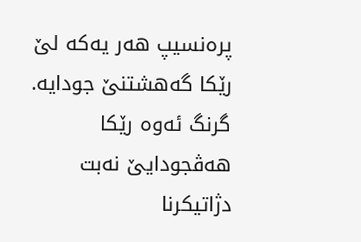پره‌نسیپ هه‌ر یه‌كه‌ لێ رێكا گه‌هشتنێ جودایه‌. گرنگ ئه‌وه‌ رێكا هه‌ڤجودایێ نه‌بت دژاتیكرنا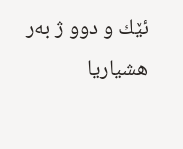ئێك و دوو ژ به‌ر هشیاریا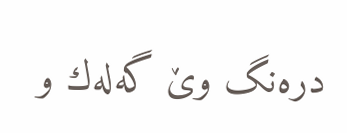دره‌نگ وێ گه‌له‌ك و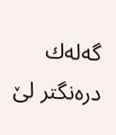گه‌له‌ك دره‌نگتر لێ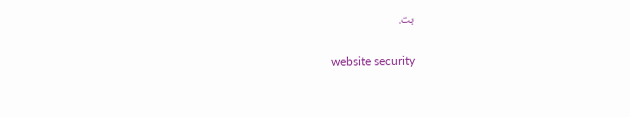بت.

website security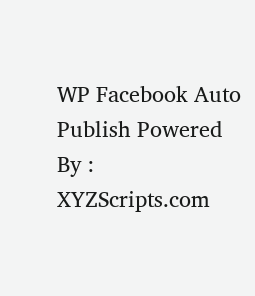WP Facebook Auto Publish Powered By : XYZScripts.com